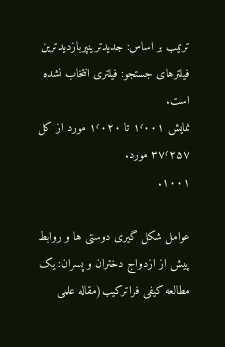ترتیب بر اساس: جدیدترینپربازدیدترین
فیلترهای جستجو: فیلتری انتخاب نشده است.
نمایش ۱٬۰۰۱ تا ۱٬۰۲۰ مورد از کل ۳۷٬۲۵۷ مورد.
۱۰۰۱.

عوامل شکل گیری دوستی ها و روابط پیش از ازدواج دختران و پسران: یک مطالعه کیفی فراترکیب(مقاله علمی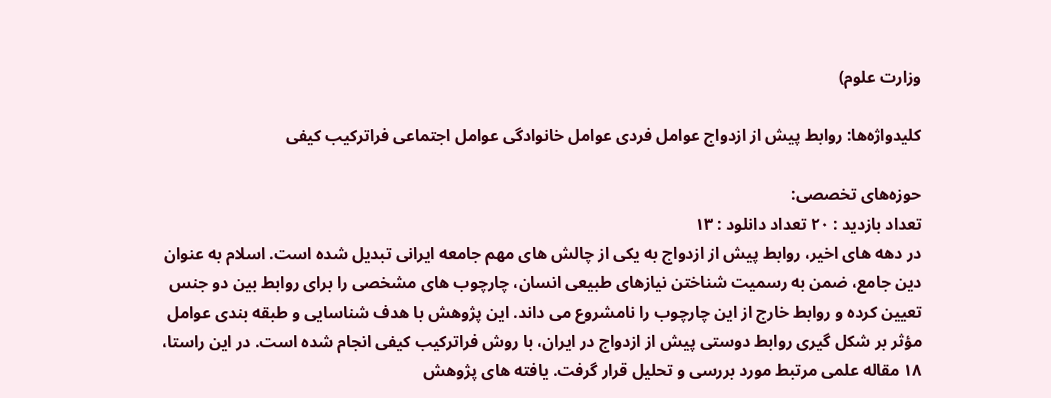وزارت علوم)

کلیدواژه‌ها: روابط پیش از ازدواج عوامل فردی عوامل خانوادگی عوامل اجتماعی فراترکیب کیفی

حوزه‌های تخصصی:
تعداد بازدید : ۲۰ تعداد دانلود : ۱۳
در دهه های اخیر، روابط پیش از ازدواج به یکی از چالش های مهم جامعه ایرانی تبدیل شده است. اسلام به عنوان دین جامع، ضمن به رسمیت شناختن نیازهای طبیعی انسان، چارچوب های مشخصی را برای روابط بین دو جنس تعیین کرده و روابط خارج از این چارچوب را نامشروع می داند. این پژوهش با هدف شناسایی و طبقه بندی عوامل مؤثر بر شکل گیری روابط دوستی پیش از ازدواج در ایران، با روش فراترکیب کیفی انجام شده است. در این راستا، ۱۸ مقاله علمی مرتبط مورد بررسی و تحلیل قرار گرفت. یافته های پژوهش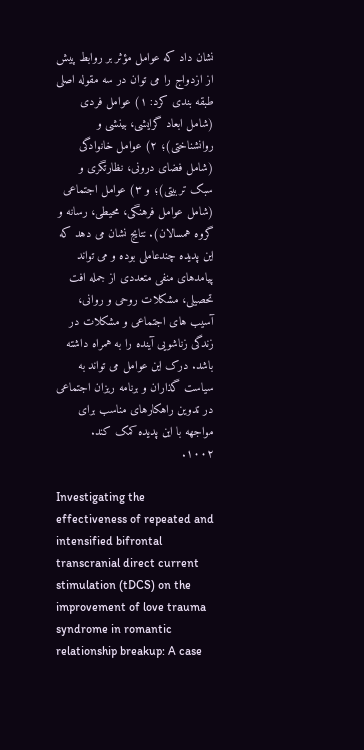نشان داد که عوامل مؤثر بر روابط پیش از ازدواج را می توان در سه مقوله اصلی طبقه بندی کرد: ۱) عوامل فردی (شامل ابعاد گرایشی، بینشی و روانشناختی)؛ ۲) عوامل خانوادگی (شامل فضای درونی، نظارتگری و سبک تربیتی)؛ و ۳) عوامل اجتماعی (شامل عوامل فرهنگی، محیطی، رسانه و گروه همسالان). نتایج نشان می دهد که این پدیده چندعاملی بوده و می تواند پیامدهای منفی متعددی از جمله افت تحصیلی، مشکلات روحی و روانی، آسیب های اجتماعی و مشکلات در زندگی زناشویی آینده را به همراه داشته باشد. درک این عوامل می تواند به سیاست گذاران و برنامه ریزان اجتماعی در تدوین راهکارهای مناسب برای مواجهه با این پدیده کمک کند.
۱۰۰۲.

Investigating the effectiveness of repeated and intensified bifrontal transcranial direct current stimulation (tDCS) on the improvement of love trauma syndrome in romantic relationship breakup: A case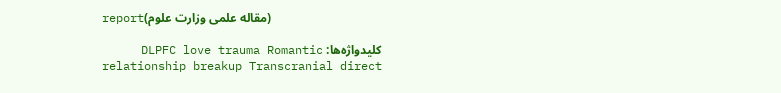report(مقاله علمی وزارت علوم)

کلیدواژه‌ها: DLPFC love trauma Romantic relationship breakup Transcranial direct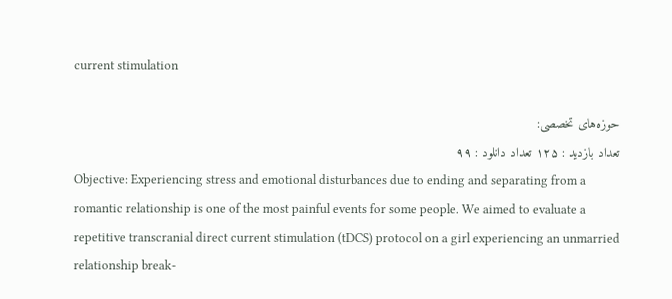current stimulation

حوزه‌های تخصصی:
تعداد بازدید : ۱۲۵ تعداد دانلود : ۹۹
Objective: Experiencing stress and emotional disturbances due to ending and separating from a romantic relationship is one of the most painful events for some people. We aimed to evaluate a repetitive transcranial direct current stimulation (tDCS) protocol on a girl experiencing an unmarried relationship break-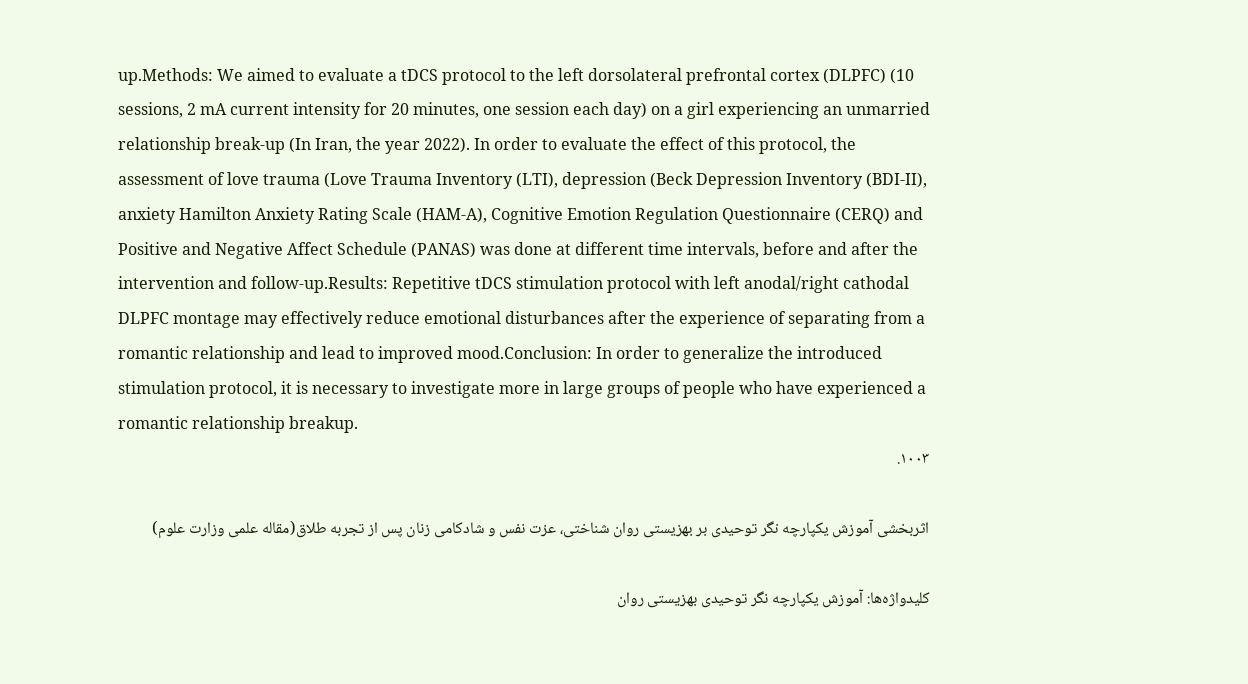up.Methods: We aimed to evaluate a tDCS protocol to the left dorsolateral prefrontal cortex (DLPFC) (10 sessions, 2 mA current intensity for 20 minutes, one session each day) on a girl experiencing an unmarried relationship break-up (In Iran, the year 2022). In order to evaluate the effect of this protocol, the assessment of love trauma (Love Trauma Inventory (LTI), depression (Beck Depression Inventory (BDI-II), anxiety Hamilton Anxiety Rating Scale (HAM-A), Cognitive Emotion Regulation Questionnaire (CERQ) and Positive and Negative Affect Schedule (PANAS) was done at different time intervals, before and after the intervention and follow-up.Results: Repetitive tDCS stimulation protocol with left anodal/right cathodal DLPFC montage may effectively reduce emotional disturbances after the experience of separating from a romantic relationship and lead to improved mood.Conclusion: In order to generalize the introduced stimulation protocol, it is necessary to investigate more in large groups of people who have experienced a romantic relationship breakup.
۱۰۰۳.

اثربخشی آموزش یکپارچه نگر توحیدی بر بهزیستی روان شناختی، عزت نفس و شادکامی زنان پس از تجربه طلاق(مقاله علمی وزارت علوم)

کلیدواژه‌ها: آموزش یکپارچه نگر توحیدی بهزیستی روان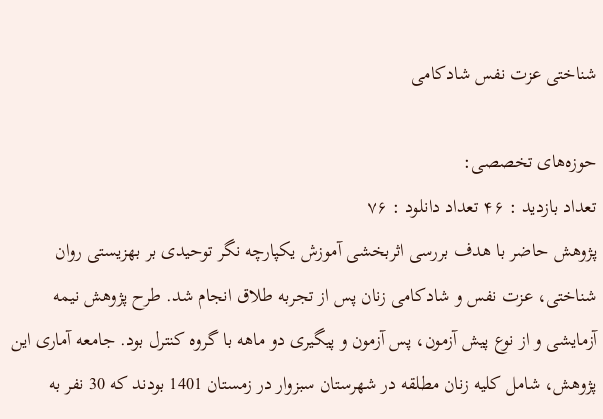شناختی عزت نفس شادکامی

حوزه‌های تخصصی:
تعداد بازدید : ۴۶ تعداد دانلود : ۷۶
پژوهش حاضر با هدف بررسی اثربخشی آموزش یکپارچه نگر توحیدی بر بهزیستی روان شناختی، عزت نفس و شادکامی زنان پس از تجربه طلاق انجام شد. طرح پژوهش نیمه آزمایشی و از نوع پیش آزمون، پس آزمون و پیگیری دو ماهه با گروه کنترل بود. جامعه آماری این پژوهش، شامل کلیه زنان مطلقه در شهرستان سبزوار در زمستان 1401 بودند که 30 نفر به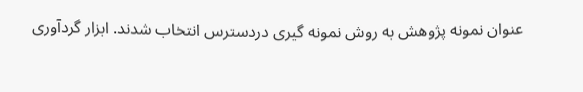عنوان نمونه پژوهش به روش نمونه گیری دردسترس انتخاب شدند. ابزار گردآوری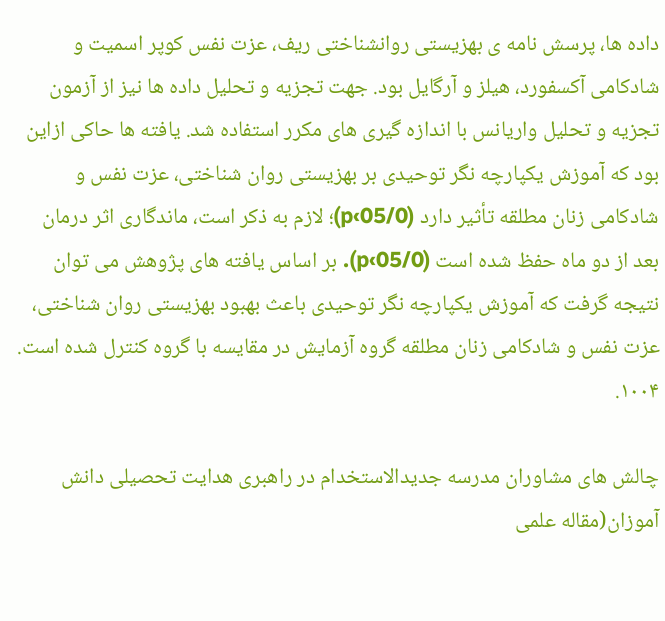داده ها، پرسش نامه ی بهزیستی روانشناختی ریف، عزت نفس کوپر اسمیت و شادکامی آکسفورد، هیلز و آرگایل بود. جهت تجزیه و تحلیل داده ها نیز از آزمون تجزیه و تحلیل واریانس با اندازه گیری های مکرر استفاده شد. یافته ها حاکی ازاین بود که آموزش یکپارچه نگر توحیدی بر بهزیستی روان شناختی، عزت نفس و شادکامی زنان مطلقه تأثیر دارد (05/0›p)؛ لازم به ذکر است، ماندگاری اثر درمان بعد از دو ماه حفظ شده است (05/0›p). بر اساس یافته های پژوهش می توان نتیجه گرفت که آموزش یکپارچه نگر توحیدی باعث بهبود بهزیستی روان شناختی، عزت نفس و شادکامی زنان مطلقه گروه آزمایش در مقایسه با گروه کنترل شده است.
۱۰۰۴.

چالش های مشاوران مدرسه جدیدالاستخدام در راهبری هدایت تحصیلی دانش آموزان(مقاله علمی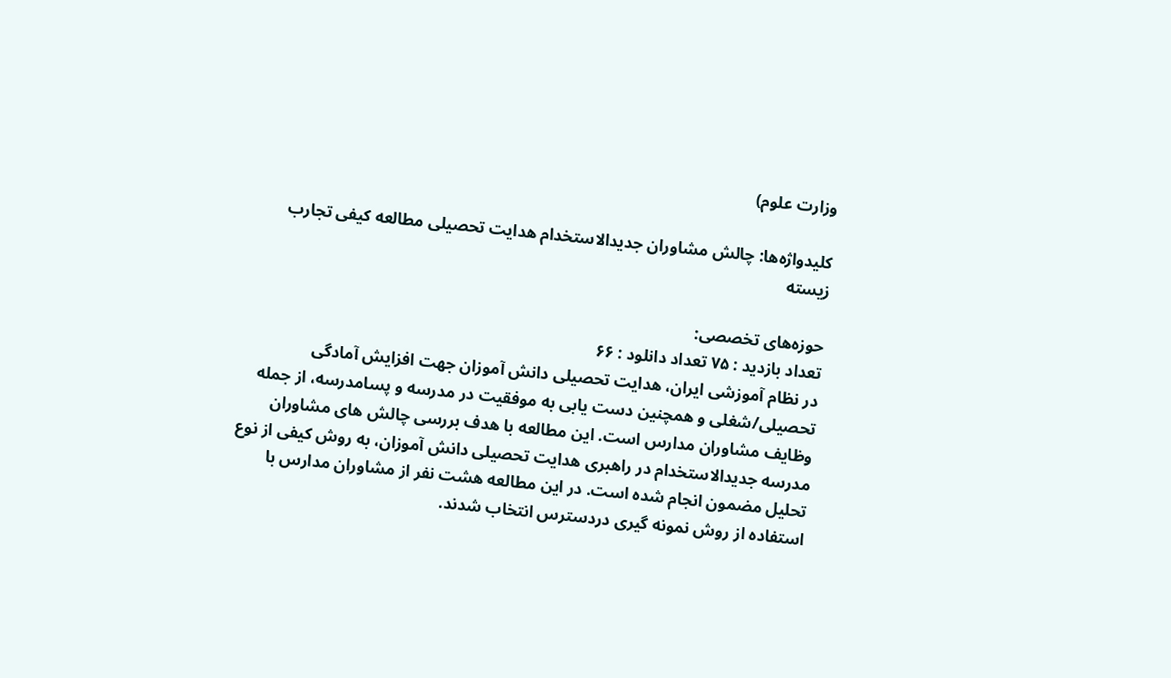وزارت علوم)

کلیدواژه‌ها: چالش مشاوران جدیدالاستخدام هدایت تحصیلی مطالعه کیفی تجارب زیسته

حوزه‌های تخصصی:
تعداد بازدید : ۷۵ تعداد دانلود : ۶۶
در نظام آموزشی ایران، هدایت تحصیلی دانش آموزان جهت افزایش آمادگی تحصیلی/شغلی و همچنین دست یابی به موفقیت در مدرسه و پسامدرسه، از جمله وظایف مشاوران مدارس است. این مطالعه با هدف بررسی چالش های مشاوران مدرسه جدیدالاستخدام در راهبری هدایت تحصیلی دانش آموزان، به روش کیفی از نوع تحلیل مضمون انجام شده است. در این مطالعه هشت نفر از مشاوران مدارس با استفاده از روش نمونه گیری دردسترس انتخاب شدند.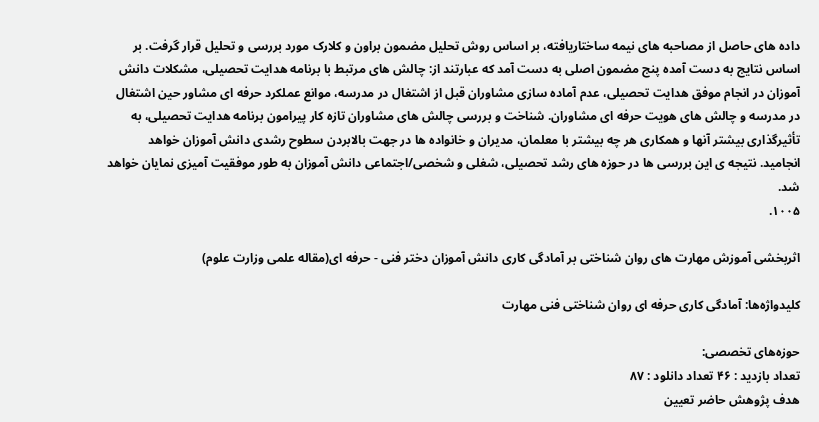داده های حاصل از مصاحبه های نیمه ساختاریافته، بر اساس روش تحلیل مضمون براون و کلارک مورد بررسی و تحلیل قرار گرفت. بر اساس نتایج به دست آمده پنج مضمون اصلی به دست آمد که عبارتند از: چالش های مرتبط با برنامه هدایت تحصیلی، مشکلات دانش آموزان در انجام موفق هدایت تحصیلی، عدم آماده سازی مشاوران قبل از اشتغال در مدرسه، موانع عملکرد حرفه ای مشاور حین اشتغال در مدرسه و چالش های هویت حرفه ای مشاوران. شناخت و بررسی چالش های مشاوران تازه کار پیرامون برنامه هدایت تحصیلی، به تأثیرگذاری بیشتر آنها و همکاری هر چه بیشتر با معلمان، مدیران و خانواده ها در جهت بالابردن سطوح رشدی دانش آموزان خواهد انجامید. نتیجه ی این بررسی ها در حوزه های رشد تحصیلی، شغلی و شخصی/اجتماعی دانش آموزان به طور موفقیت آمیزی نمایان خواهد شد.
۱۰۰۵.

اثربخشی آموزش مهارت های روان شناختی بر آمادگی کاری دانش آموزان دختر فنی - حرفه ای(مقاله علمی وزارت علوم)

کلیدواژه‌ها: آمادگی کاری حرفه ای روان شناختی فنی مهارت

حوزه‌های تخصصی:
تعداد بازدید : ۴۶ تعداد دانلود : ۸۷
هدف پژوهش حاضر تعیین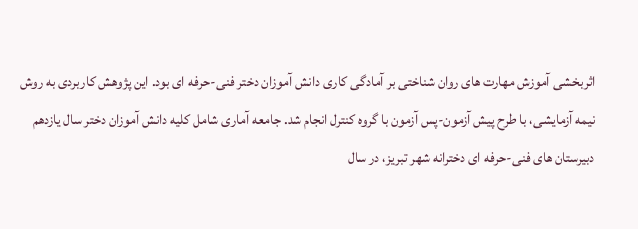اثربخشی آموزش مهارت های روان شناختی بر آمادگی کاری دانش آموزان دختر فنی-حرفه ای بود. این پژوهش کاربردی به روش نیمه آزمایشی، با طرح پیش آزمون-پس آزمون با گروه کنترل انجام شد. جامعه آماری شامل کلیه دانش آموزان دختر سال یازدهم دبیرستان های فنی-حرفه ای دخترانه شهر تبریز، در سال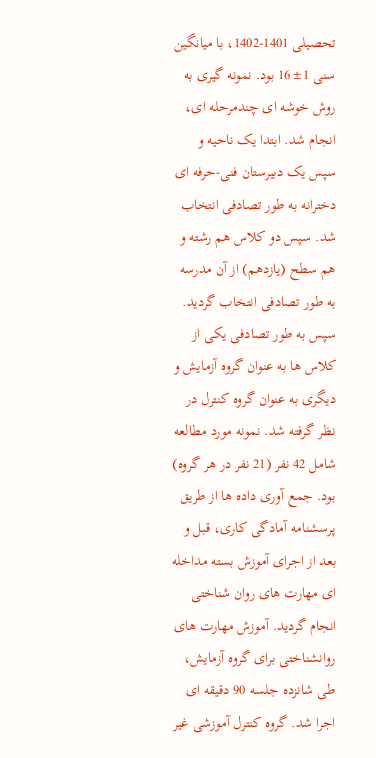تحصیلی 1401-1402، با میانگین سنی 1±16 بود. نمونه گیری به روش خوشه ای چندمرحله ای، انجام شد. ابتدا یک ناحیه و سپس یک دبیرستان فنی-حرفه ای دخترانه به طور تصادفی انتخاب شد. سپس دو کلاس هم رشته و هم سطح (یازدهم) از آن مدرسه به طور تصادفی انتخاب گردید. سپس به طور تصادفی یکی از کلاس ها به عنوان گروه آزمایش و دیگری به عنوان گروه کنترل در نظر گرفته شد. نمونه مورد مطالعه شامل 42 نفر (21 نفر در هر گروه) بود. جمع آوری داده ها از طریق پرسشنامه آمادگی کاری، قبل و بعد از اجرای آموزش بسته مداخله ای مهارت های روان شناختی انجام گردید. آموزش مهارت های روانشناختی برای گروه آزمایش، طی شانزده جلسه 90 دقیقه ای اجرا شد. گروه کنترل آموزشی غیر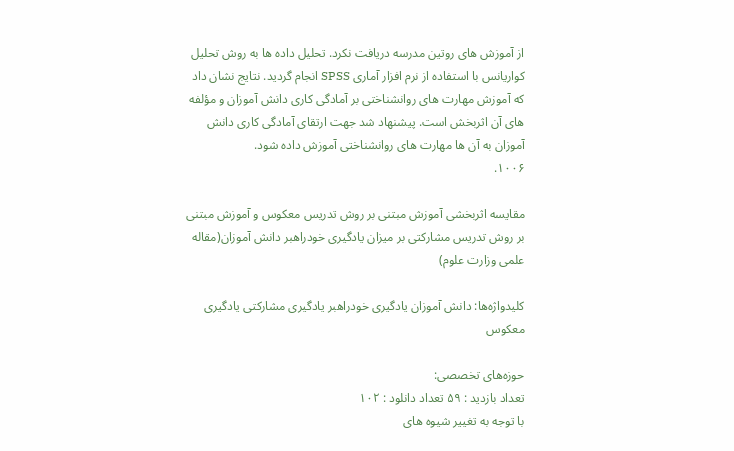از آموزش های روتین مدرسه دریافت نکرد. تحلیل داده ها به روش تحلیل کواریانس با استفاده از نرم افزار آماری SPSS انجام گردید. نتایج نشان داد که آموزش مهارت های روانشناختی بر آمادگی کاری دانش آموزان و مؤلفه های آن اثربخش است. پیشنهاد شد جهت ارتقای آمادگی کاری دانش آموزان به آن ها مهارت های روانشناختی آموزش داده شود.
۱۰۰۶.

مقایسه اثربخشی آموزش مبتنی بر روش تدریس معکوس و آموزش مبتنی بر روش تدریس مشارکتی بر میزان یادگیری خودراهبر دانش آموزان(مقاله علمی وزارت علوم)

کلیدواژه‌ها: دانش آموزان یادگیری خودراهبر یادگیری مشارکتی یادگیری معکوس

حوزه‌های تخصصی:
تعداد بازدید : ۵۹ تعداد دانلود : ۱۰۲
با توجه به تغییر شیوه های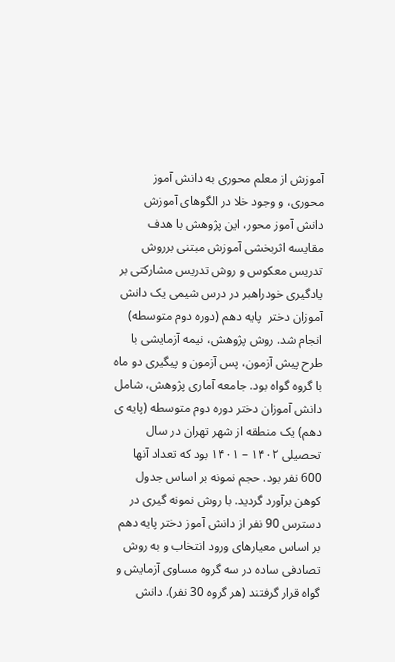آموزش از معلم محوری به دانش آموز محوری، و وجود خلا در الگوهای آموزش دانش آموز محور، این پژوهش با هدف مقایسه اثربخشی آموزش مبتنی برروش تدریس معکوس و روش تدریس مشارکتی بر یادگیری خودراهبر در درس شیمی یک دانش آموزان دختر  پایه دهم (دوره دوم متوسطه) انجام شد. روش پژوهش، نیمه آزمایشی با طرح پیش آزمون، پس آزمون و پیگیری دو ماه با گروه گواه بود. جامعه آماری پژوهش، شامل دانش آموزان دختر دوره دوم متوسطه (پایه ی دهم) یک منطقه از شهر تهران در سال تحصیلی ۱۴۰۲ – ۱۴۰۱ بود که تعداد آنها 600 نفر بود. حجم نمونه بر اساس جدول کوهن برآورد گردید. با روش نمونه گیری در دسترس 90 نفر از دانش آموز دختر پایه دهم  بر اساس معیارهای ورود انتخاب و به روش تصادفی ساده در سه گروه مساوی آزمایش و گواه قرار گرفتند (هر گروه 30 نفر). دانش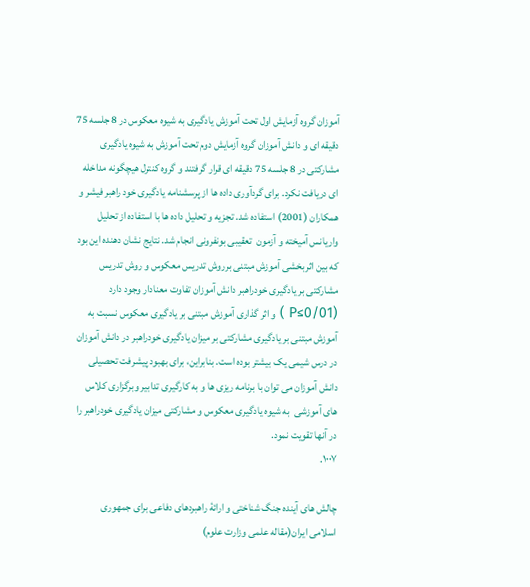آموزان گروه آزمایش اول تحت آموزش یادگیری به شیوه معکوس در 8 جلسه 75 دقیقه ای و دانش آموزان گروه آزمایش دوم تحت آموزش به شیوه یادگیری مشارکتی در 8 جلسه 75 دقیقه ای قرار گرفتند و گروه کنترل هیچگونه مداخله ای دریافت نکرد. برای گردآوری داده ها از پرسشنامه یادگیری خود راهبر فیشر و همکاران (2001) استفاده شد. تجزیه و تحلیل داده ها با استفاده از تحلیل واریانس آمیخته و آزمون  تعقیبی بونفرونی انجام شد. نتایج نشان دهنده این بود که بین اثربخشی آموزش مبتنی برروش تدریس معکوس و روش تدریس مشارکتی بر یادگیری خودراهبر دانش آموزان تفاوت معنادار وجود دارد (0/01≥P ) و اثر گذاری آموزش مبتنی بر یادگیری معکوس نسبت به آموزش مبتنی بر یادگیری مشارکتی بر میزان یادگیری خودراهبر در دانش آموزان در درس شیمی یک بیشتر بوده است. بنابراین، برای بهبود پیشرفت تحصیلی دانش آموزان می توان با برنامه ریزی ها و به کارگیری تدابیر وبرگزاری کلاس های آموزشی  به شیوه یادگیری معکوس و مشارکتی میزان یادگیری خودراهبر را در آنها تقویت نمود.
۱۰۰۷.

چالش های آینده جنگ شناختی و ارائۀ راهبردهای دفاعی برای جمهوری اسلامی ایران(مقاله علمی وزارت علوم)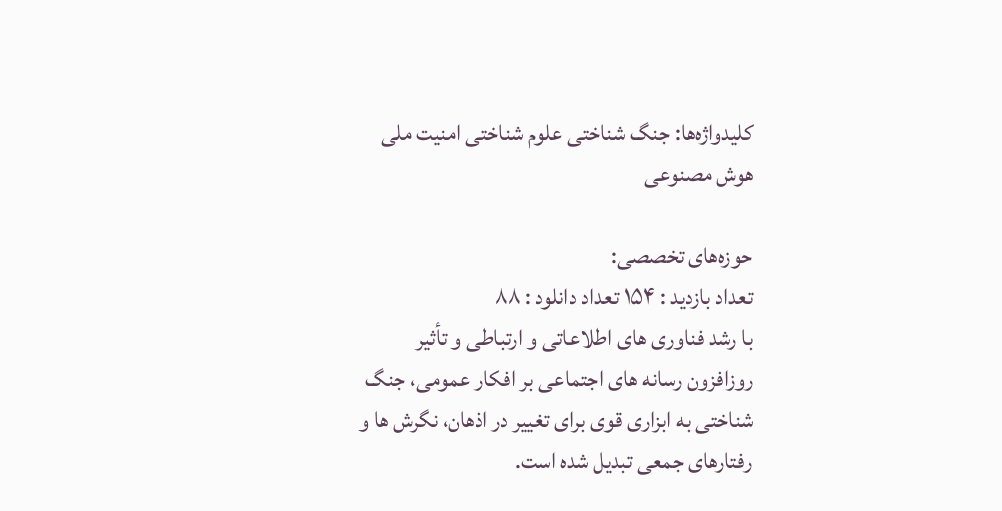کلیدواژه‌ها: جنگ شناختی علوم شناختی امنیت ملی هوش مصنوعی

حوزه‌های تخصصی:
تعداد بازدید : ۱۵۴ تعداد دانلود : ۸۸
با رشد فناوری های اطلاعاتی و ارتباطی و تأثیر روزافزون رسانه های اجتماعی بر افکار عمومی، جنگ شناختی به ابزاری قوی برای تغییر در اذهان، نگرش ها و رفتارهای جمعی تبدیل شده است.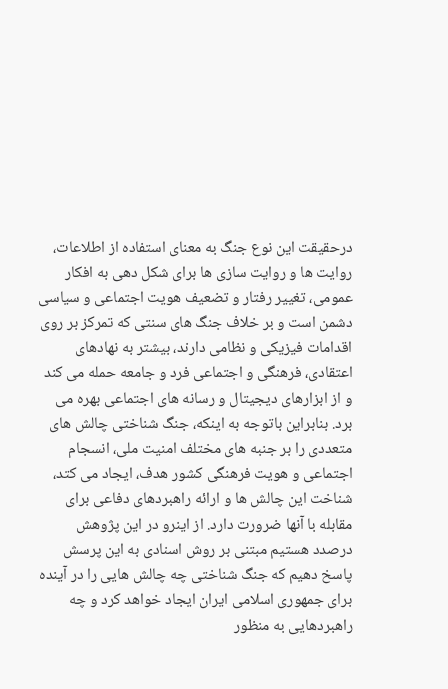درحقیقت این نوع جنگ به معنای استفاده از اطلاعات، روایت ها و روایت سازی ها برای شکل دهی به افکار عمومی، تغییر رفتار و تضعیف هویت اجتماعی و سیاسی دشمن است و بر خلاف جنگ های سنتی که تمرکز بر روی اقدامات فیزیکی و نظامی دارند، بیشتر به نهادهای اعتقادی، فرهنگی و اجتماعی فرد و جامعه حمله می کند و از ابزارهای دیجیتال و رسانه های اجتماعی بهره می برد. بنابراین باتوجه به اینکه، جنگ شناختی چالش های متعددی را بر جنبه های مختلف امنیت ملی، انسجام اجتماعی و هویت فرهنگی کشور هدف، ایجاد می کتد، شناخت این چالش ها و ارائه راهبردهای دفاعی برای مقابله با آنها ضرورت دارد. از اینرو در این پژوهش درصدد هستیم مبتنی بر روش اسنادی به این پرسش پاسخ دهیم که جنگ شناختی چه چالش هایی را در آینده برای جمهوری اسلامی ایران ایجاد خواهد کرد و چه راهبردهایی به منظور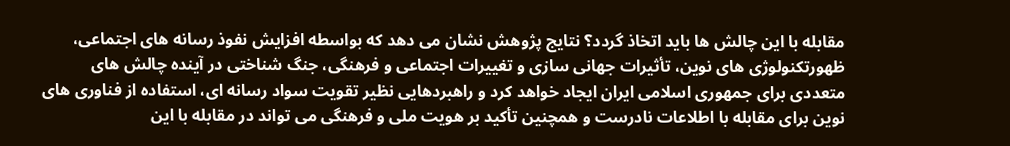مقابله با این چالش ها باید اتخاذ گردد؟ نتایج پژوهش نشان می دهد که بواسطه افزایش نفوذ رسانه های اجتماعی، ظهورتکنولوژی های نوین، تأثیرات جهانی سازی و تغییرات اجتماعی و فرهنگی، جنگ شناختی در آینده چالش های متعددی برای جمهوری اسلامی ایران ایجاد خواهد کرد و راهبردهایی نظیر تقویت سواد رسانه ای، استفاده از فناوری های نوین برای مقابله با اطلاعات نادرست و همچنین تأکید بر هویت ملی و فرهنگی می تواند در مقابله با این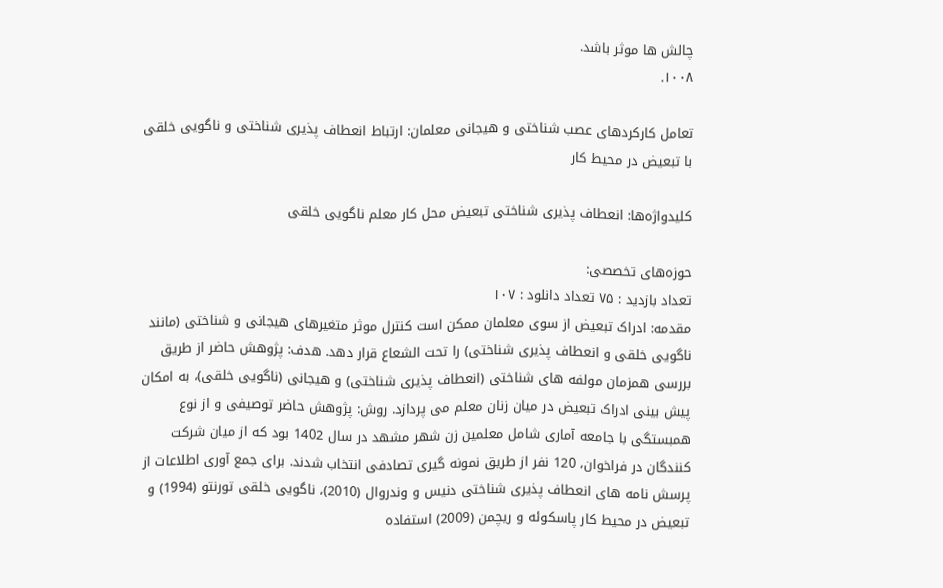چالش ها موثر باشد.
۱۰۰۸.

تعامل کارکردهای عصب شناختی و هیجانی معلمان: ارتباط انعطاف پذیری شناختی و ناگویی خلقی با تبعیض در محیط کار

کلیدواژه‌ها: انعطاف پذیری شناختی تبعیض محل کار معلم ناگویی خلقی

حوزه‌های تخصصی:
تعداد بازدید : ۷۵ تعداد دانلود : ۱۰۷
مقدمه: ادراک تبعیض از سوی معلمان ممکن است کنترل موثر متغیرهای هیجانی و شناختی (مانند ناگویی خلقی و انعطاف پذیری شناختی) را تحت الشعاع قرار دهد. هدف: پژوهش حاضر از طریق بررسی همزمان مولفه های شناختی (انعطاف پذیری شناختی) و هیجانی (ناگویی خلقی)، به امکان پیش بینی ادراک تبعیض در میان زنان معلم می پردازد. روش: پژوهش حاضر توصیفی و از نوع همبستگی با جامعه آماری شامل معلمین زن شهر مشهد در سال 1402 بود که از میان شرکت کنندگان در فراخوان، 120 نفر از طریق نمونه گیری تصادفی انتخاب شدند. برای جمع آوری اطلاعات از پرسش نامه های انعطاف پذیری شناختی دنیس و وندروال (2010)، ناگویی خلقی تورنتو (1994) و تبعیض در محیط کار پاسکوئه و ریچمن (2009) استفاده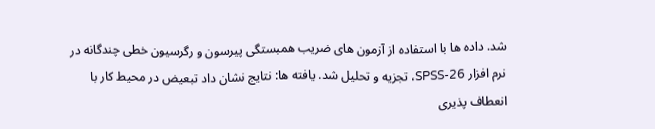شد. داده ها با استفاده از آزمون های ضریب همبستگی پیرسون و رگرسیون خطی چندگانه در نرم افزار 26-SPSS، تجزیه و تحلیل شد. یافته ها: نتایج نشان داد تبعیض در محیط کار با انعطاف پذیری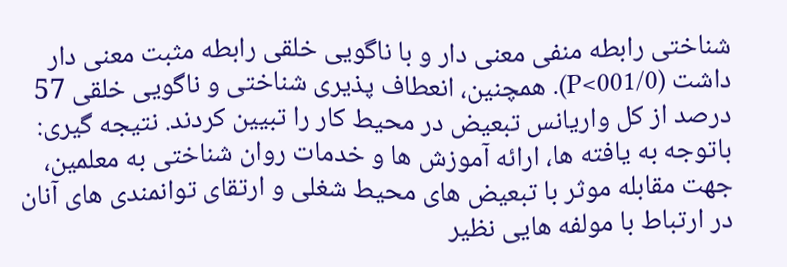شناختی رابطه منفی معنی دار و با ناگویی خلقی رابطه مثبت معنی دار داشت (001/0>P). همچنین، انعطاف پذیری شناختی و ناگویی خلقی 57 درصد از کل واریانس تبعیض در محیط کار را تبیین کردند. نتیجه گیری: باتوجه به یافته ها، ارائه آموزش ها و خدمات روان شناختی به معلمین، جهت مقابله موثر با تبعیض های محیط شغلی و ارتقای توانمندی های آنان در ارتباط با مولفه هایی نظیر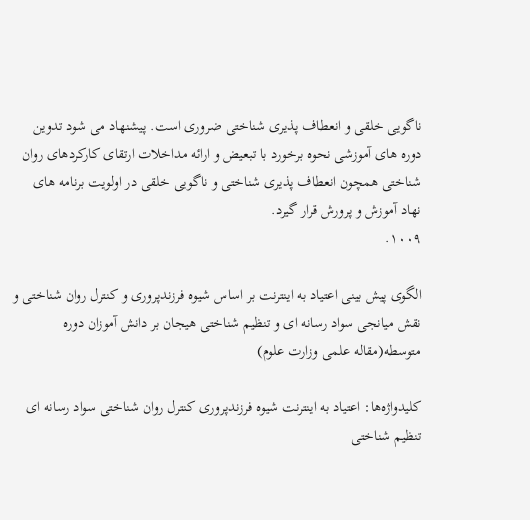ناگویی خلقی و انعطاف پذیری شناختی ضروری است. پیشنهاد می شود تدوین دوره های آموزشی نحوه برخورد با تبعیض و ارائه مداخلات ارتقای کارکردهای روان شناختی همچون انعطاف پذیری شناختی و ناگویی خلقی در اولویت برنامه های نهاد آموزش و پرورش قرار گیرد.
۱۰۰۹.

الگوی پیش بینی اعتیاد به اینترنت بر اساس شیوه فرزندپروری و کنترل روان شناختی و نقش میانجی سواد رسانه ای و تنظیم شناختی هیجان بر دانش آموزان دوره متوسطه(مقاله علمی وزارت علوم)

کلیدواژه‌ها: اعتیاد به اینترنت شیوه فرزندپروری کنترل روان شناختی سواد رسانه ای تنظیم شناختی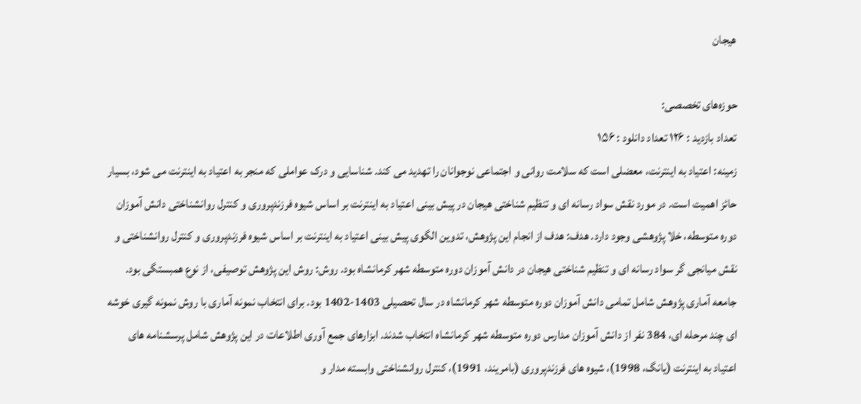هیجان

حوزه‌های تخصصی:
تعداد بازدید : ۱۲۶ تعداد دانلود : ۱۵۶
زمینه: اعتیاد به اینترنت، معضلی است که سلامت روانی و اجتماعی نوجوانان را تهدید می کند. شناسایی و درک عواملی که منجر به اعتیاد به اینترنت می شود، بسیار حائز اهمیت است. در مورد نقش سواد رسانه ای و تنظیم شناختی هیجان در پیش بینی اعتیاد به اینترنت بر اساس شیوه فرزندپروری و کنترل روانشناختی دانش آموزان دوره متوسطه، خلا پژوهشی وجود دارد. هدف: هدف از انجام این پژوهش، تدوین الگوی پیش بینی اعتیاد به اینترنت بر اساس شیوه فرزندپروری و کنترل روانشناختی و نقش میانجی گر سواد رسانه ای و تنظیم شناختی هیجان در دانش آموزان دوره متوسطه شهر کرمانشاه بود. روش: روش این پژوهش توصیفی، از نوع همبستگی بود. جامعه آماری پژوهش شامل تمامی دانش آموزان دوره متوسطه شهر کرمانشاه در سال تحصیلی 1403-1402 بود. برای انتخاب نمونه آماری با روش نمونه گیری خوشه ای چند مرحله ای، 384 نفر از دانش آموزان مدارس دوره متوسطه شهر کرمانشاه انتخاب شدند. ابزارهای جمع آوری اطلاعات در این پژوهش شامل پرسشنامه های اعتیاد به اینترنت (یانگ، 1998)، شیوه های فرزندپروری (بامریند، 1991)، کنترل روانشناختی وابسته مدار و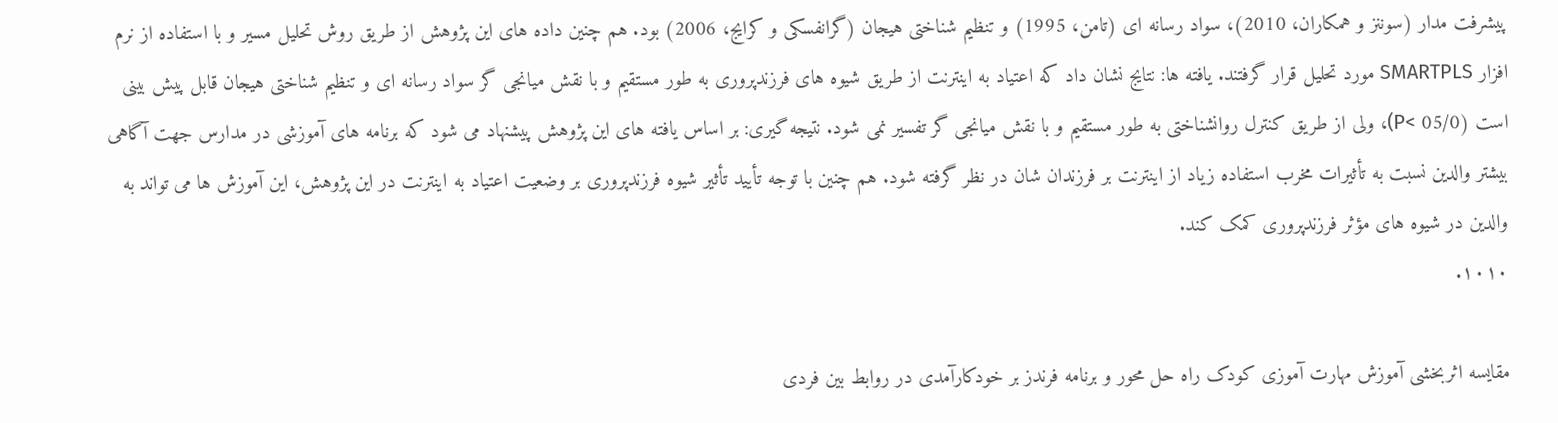پیشرفت مدار (سوننز و همکاران، 2010)، سواد رسانه ای (تامن، 1995) و تنظیم شناختی هیجان (گرانفسکی و کرایج، 2006) بود. هم چنین داده های این پژوهش از طریق روش تحلیل مسیر و با استفاده از نرم افزار SMARTPLS مورد تحلیل قرار گرفتند. یافته ها: نتایج نشان داد که اعتیاد به اینترنت از طریق شیوه های فرزندپروری به طور مستقیم و با نقش میانجی گر سواد رسانه ای و تنظیم شناختی هیجان قابل پیش بینی است (05/0 >P)، ولی از طریق کنترل روانشناختی به طور مستقیم و با نقش میانجی گر تفسیر نمی شود. نتیجه گیری: بر اساس یافته های این پژوهش پیشنهاد می شود که برنامه های آموزشی در مدارس جهت آگاهی بیشتر والدین نسبت به تأثیرات مخرب استفاده زیاد از اینترنت بر فرزندان شان در نظر گرفته شود. هم چنین با توجه تأیید تأثیر شیوه فرزندپروری بر وضعیت اعتیاد به اینترنت در این پژوهش، این آموزش ها می تواند به والدین در شیوه های مؤثر فرزندپروری کمک کند.
۱۰۱۰.

مقایسه اثربخشی آموزش مهارت آموزی کودک راه حل محور و برنامه فرندز بر خودکارآمدی در روابط بین فردی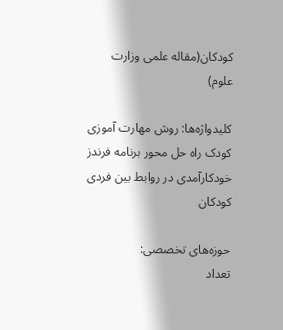کودکان(مقاله علمی وزارت علوم)

کلیدواژه‌ها: روش مهارت آموزی کودک راه حل محور برنامه فرندز خودکارآمدی در روابط بین فردی کودکان

حوزه‌های تخصصی:
تعداد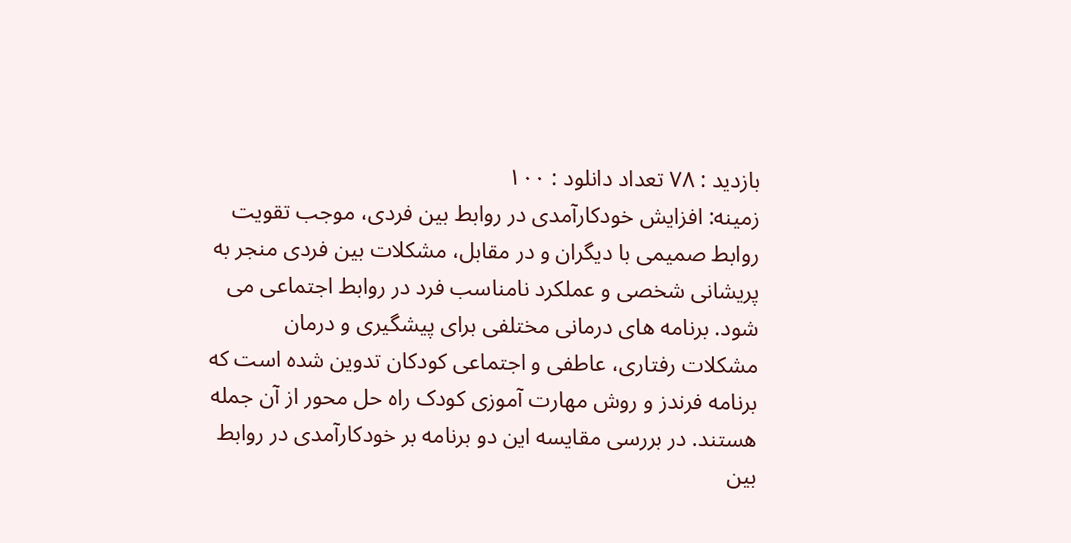بازدید : ۷۸ تعداد دانلود : ۱۰۰
زمینه: افزایش خودکارآمدی در روابط بین فردی، موجب تقویت روابط صمیمی با دیگران و در مقابل، مشکلات بین فردی منجر به پریشانی شخصی و عملکرد نامناسب فرد در روابط اجتماعی می شود. برنامه های درمانی مختلفی برای پیشگیری و درمان مشکلات رفتاری، عاطفی و اجتماعی کودکان تدوین شده است که برنامه فرندز و روش مهارت آموزی کودک راه حل محور از آن جمله هستند. در بررسی مقایسه این دو برنامه بر خودکارآمدی در روابط بین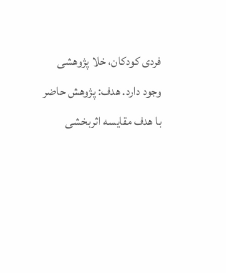فردی کودکان، خلا پژوهشی وجود دارد. هدف: پژوهش حاضر با هدف مقایسه اثربخشی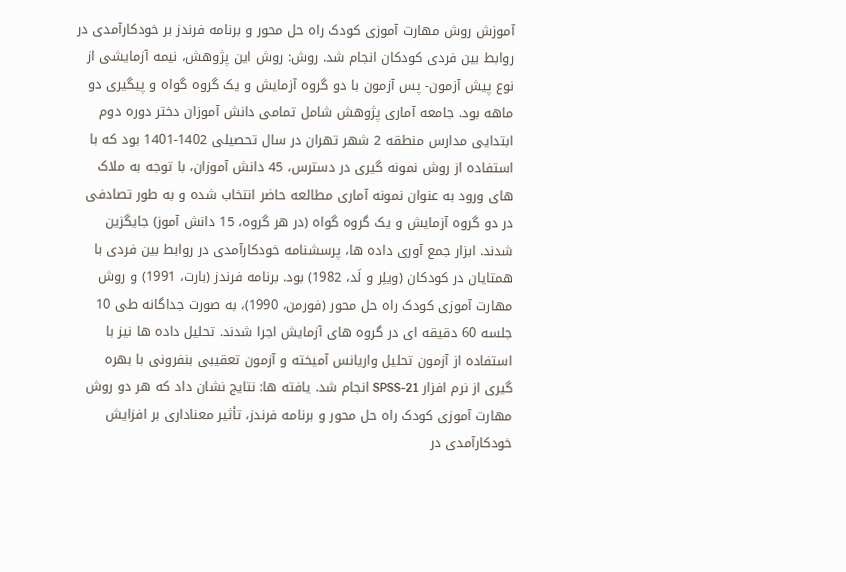آموزش روش مهارت آموزی کودک راه حل محور و برنامه فرندز بر خودکارآمدی در روابط بین فردی کودکان انجام شد. روش: روش این پژوهش، نیمه آزمایشی از نوع پیش آزمون- پس آزمون با دو گروه آزمایش و یک گروه گواه و پیگیری دو ماهه بود. جامعه آماری پژوهش شامل تمامی دانش آموزان دختر دوره دوم ابتدایی مدارس منطقه 2 شهر تهران در سال تحصیلی 1402-1401 بود که با استفاده از روش نمونه گیری در دسترس، 45 دانش آموزان، با توجه به ملاک های ورود به عنوان نمونه آماری مطالعه حاضر انتخاب شده و به طور تصادفی در دو گروه آزمایش و یک گروه گواه (در هر گروه، 15 دانش آموز) جایگزین شدند. ابزار جمع آوری داده ها، پرسشنامه خودکارآمدی در روابط بین فردی با همتایان در کودکان (ویلِر و لَد، 1982) بود. برنامه فرندز (بارت، 1991) و روش مهارت آموزی کودک راه حل محور (فورمن، 1990)، به صورت جداگانه طی 10 جلسه 60 دقیقه ای در گروه های آزمایش اجرا شدند. تحلیل داده ها نیز با استفاده از آزمون تحلیل واریانس آمیخته و آزمون تعقیبی بنفرونی با بهره گیری از نرم افزار SPSS-21 انجام شد. یافته ها: نتایج نشان داد که هر دو روش مهارت آموزی کودک راه حل محور و برنامه فرندز، تأثیر معناداری بر افزایش خودکارآمدی در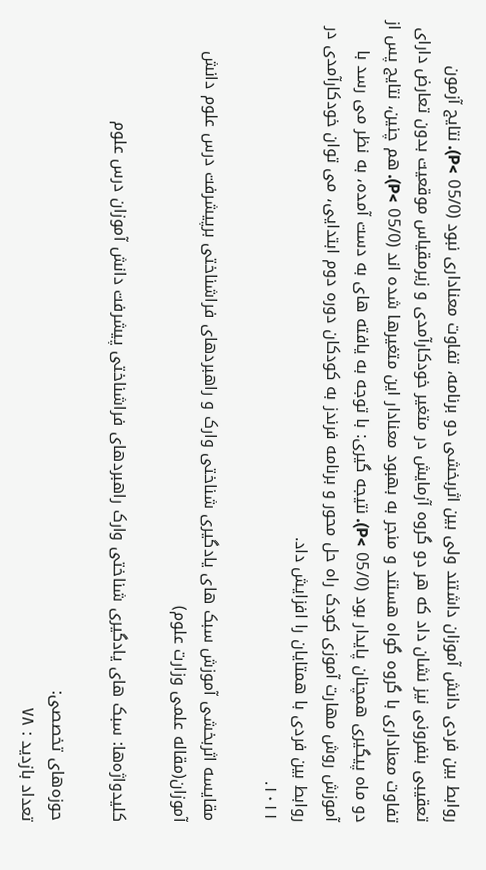روابط بین فردی دانش آموزان داشتند ولی بین اثربخشی دو برنامه، تفاوت معناداری نبود (05/0 >P). نتایج آزمون تعقیبی بنفرونی نیز نشان داد که هر دو گروه آزمایش در متغیر خودکارآمدی و زیرمقیاس موقعیت بدون تعارض دارای تفاوت معناداری با گروه گواه هستند و منجر به بهبود معنادار این متغیرها شده اند (05/0 >P). هم چنین، نتایج پس از دو ماه پیگیری همچنان پایدار بود (05/0 >P). نتیجه گیری: با توجه به یافته های به دست آمده، به نظر می رسد با آموزش روش مهارت آموزی کودک راه حل محور و برنامه فرندز به کودکان دوره دوم ابتدایی، می توان خودکارآمدی در روابط بین فردی با همتایان را افزایش داد.
۱۰۱۱.

مقایسه اثربخشی آموزش سبک های یادگیری شناختی وارک و راهبردهای فراشناختی برپیشرفت درس علوم دانش آموزان(مقاله علمی وزارت علوم)

کلیدواژه‌ها: سبک های یادگیری شناختی وارک راهبردهای فراشناختی پیشرفت دانش آموزان درس علوم

حوزه‌های تخصصی:
تعداد بازدید : ۷۸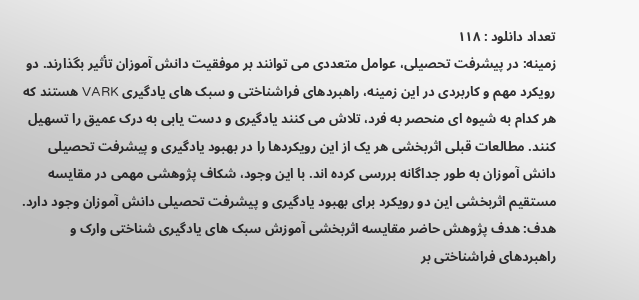تعداد دانلود : ۱۱۸
زمینه: در پیشرفت تحصیلی، عوامل متعددی می توانند بر موفقیت دانش آموزان تأثیر بگذارند. دو رویکرد مهم و کاربردی در این زمینه، راهبردهای فراشناختی و سبک های یادگیری VARK هستند که هر کدام به شیوه ای منحصر به فرد، تلاش می کنند یادگیری و دست یابی به درک عمیق را تسهیل کنند. مطالعات قبلی اثربخشی هر یک از این رویکردها را در بهبود یادگیری و پیشرفت تحصیلی دانش آموزان به طور جداگانه بررسی کرده اند. با این وجود، شکاف پژوهشی مهمی در مقایسه مستقیم اثربخشی این دو رویکرد برای بهبود یادگیری و پیشرفت تحصیلی دانش آموزان وجود دارد. هدف: هدف پژوهش حاضر مقایسه اثربخشی آموزش سبک های یادگیری شناختی وارک و راهبردهای فراشناختی بر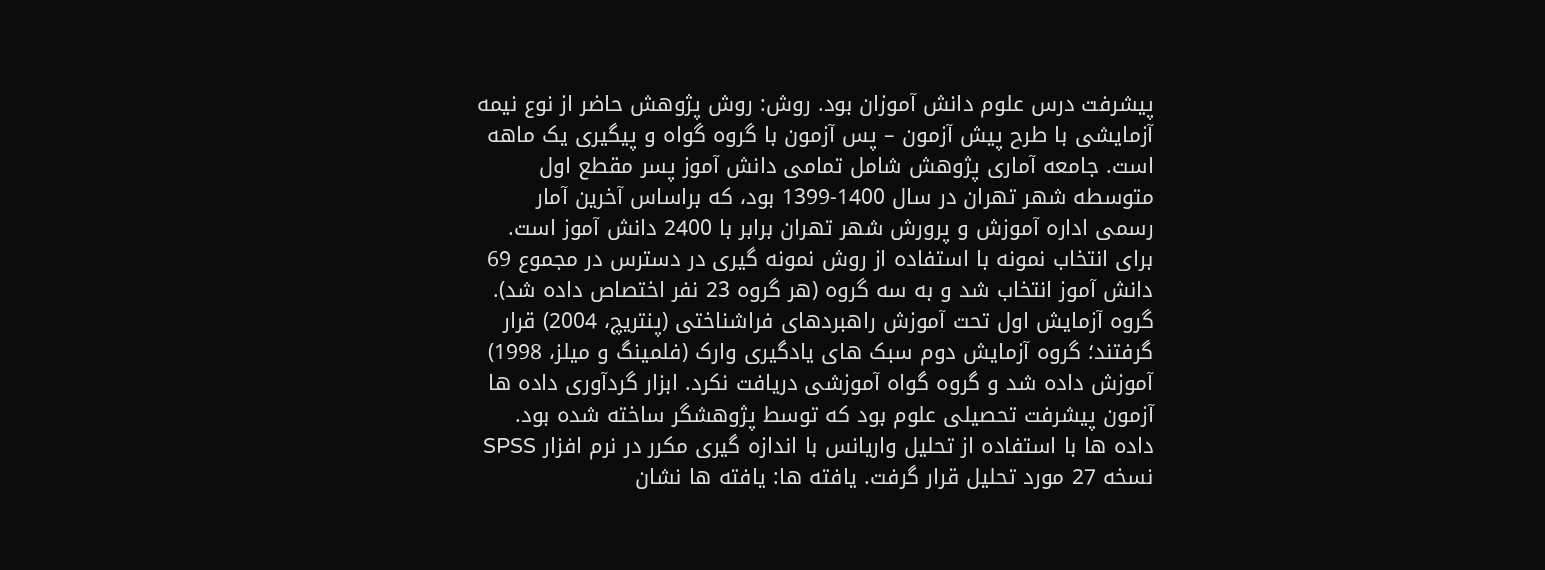پیشرفت درس علوم دانش آموزان بود. روش: روش پژوهش حاضر از نوع نیمه آزمایشی با طرح پیش آزمون – پس آزمون با گروه گواه و پیگیری یک ماهه است. جامعه آماری پژوهش شامل تمامی دانش آموز پسر مقطع اول متوسطه شهر تهران در سال 1400-1399 بود، که براساس آخرین آمار رسمی اداره آموزش و پرورش شهر تهران برابر با 2400 دانش آموز است. برای انتخاب نمونه با استفاده از روش نمونه گیری در دسترس در مجموع 69 دانش آموز انتخاب شد و به سه گروه (هر گروه 23 نفر اختصاص داده شد). گروه آزمایش اول تحت آموزش راهبردهای فراشناختی (پنتریچ، 2004) قرار گرفتند؛ گروه آزمایش دوم سبک های یادگیری وارک (فلمینگ و میلز، 1998) آموزش داده شد و گروه گواه آموزشی دریافت نکرد. ابزار گردآوری داده ها آزمون پیشرفت تحصیلی علوم بود که توسط پژوهشگر ساخته شده بود. داده ها با استفاده از تحلیل واریانس با اندازه گیری مکرر در نرم افزار SPSS نسخه 27 مورد تحلیل قرار گرفت. یافته ها: یافته ها نشان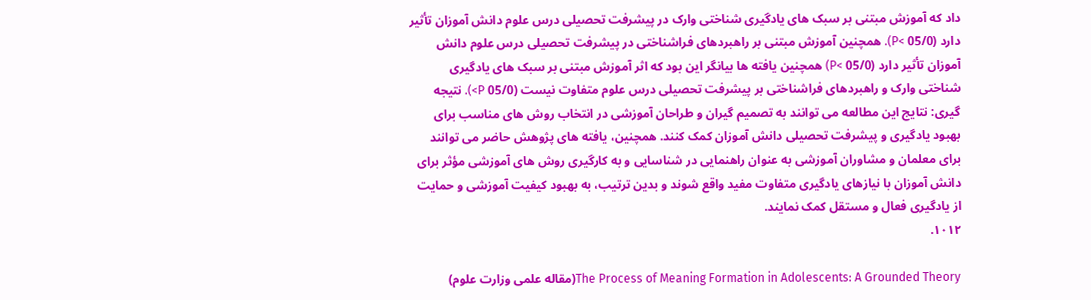داد که آموزش مبتنی بر سبک های یادگیری شناختی وارک در پیشرفت تحصیلی درس علوم دانش آموزان تأثیر دارد (05/0 >P). همچنین آموزش مبتنی بر راهبردهای فراشناختی در پیشرفت تحصیلی درس علوم دانش آموزان تأثیر دارد (05/0 >P) همچنین یافته ها بیانگر این بود که اثر آموزش مبتنی بر سبک های یادگیری شناختی وارک و راهبردهای فراشناختی بر پیشرفت تحصیلی درس علوم متفاوت نیست (05/0 P>). نتیجه گیری: نتایج این مطالعه می توانند به تصمیم گیران و طراحان آموزشی در انتخاب روش های مناسب برای بهبود یادگیری و پیشرفت تحصیلی دانش آموزان کمک کنند. همچنین، یافته های پژوهش حاضر می توانند برای معلمان و مشاوران آموزشی به عنوان راهنمایی در شناسایی و به کارگیری روش های آموزشی مؤثر برای دانش آموزان با نیازهای یادگیری متفاوت مفید واقع شوند و بدین ترتیب، به بهبود کیفیت آموزشی و حمایت از یادگیری فعال و مستقل کمک نمایند.
۱۰۱۲.

The Process of Meaning Formation in Adolescents: A Grounded Theory(مقاله علمی وزارت علوم)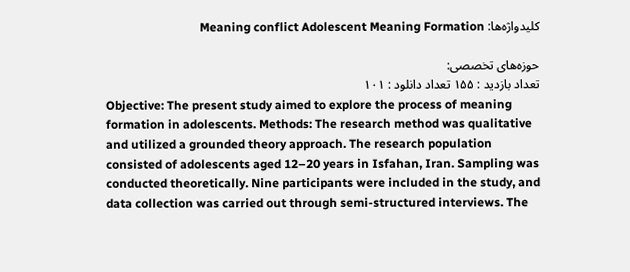کلیدواژه‌ها: Meaning conflict Adolescent Meaning Formation

حوزه‌های تخصصی:
تعداد بازدید : ۱۵۵ تعداد دانلود : ۱۰۱
Objective: The present study aimed to explore the process of meaning formation in adolescents. Methods: The research method was qualitative and utilized a grounded theory approach. The research population consisted of adolescents aged 12–20 years in Isfahan, Iran. Sampling was conducted theoretically. Nine participants were included in the study, and data collection was carried out through semi-structured interviews. The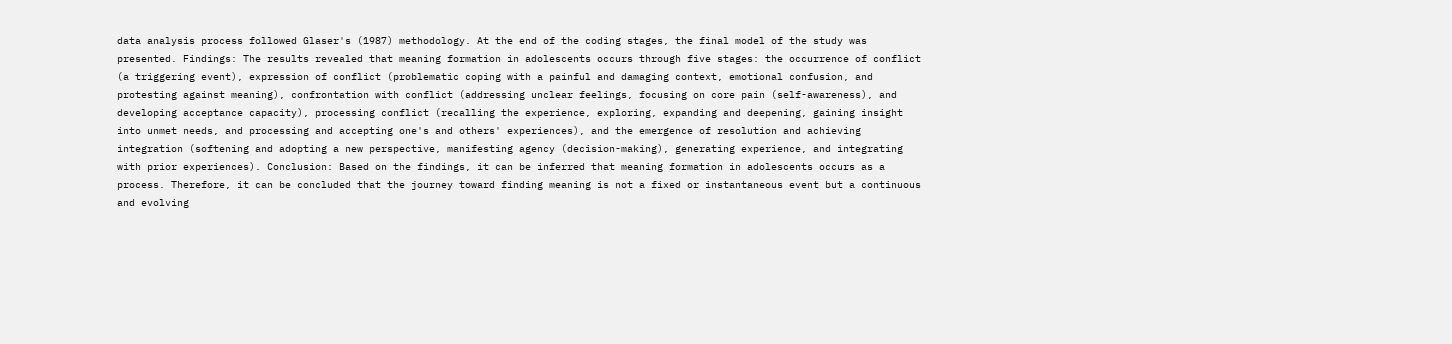data analysis process followed Glaser's (1987) methodology. At the end of the coding stages, the final model of the study was presented. Findings: The results revealed that meaning formation in adolescents occurs through five stages: the occurrence of conflict (a triggering event), expression of conflict (problematic coping with a painful and damaging context, emotional confusion, and protesting against meaning), confrontation with conflict (addressing unclear feelings, focusing on core pain (self-awareness), and developing acceptance capacity), processing conflict (recalling the experience, exploring, expanding and deepening, gaining insight into unmet needs, and processing and accepting one's and others' experiences), and the emergence of resolution and achieving integration (softening and adopting a new perspective, manifesting agency (decision-making), generating experience, and integrating with prior experiences). Conclusion: Based on the findings, it can be inferred that meaning formation in adolescents occurs as a process. Therefore, it can be concluded that the journey toward finding meaning is not a fixed or instantaneous event but a continuous and evolving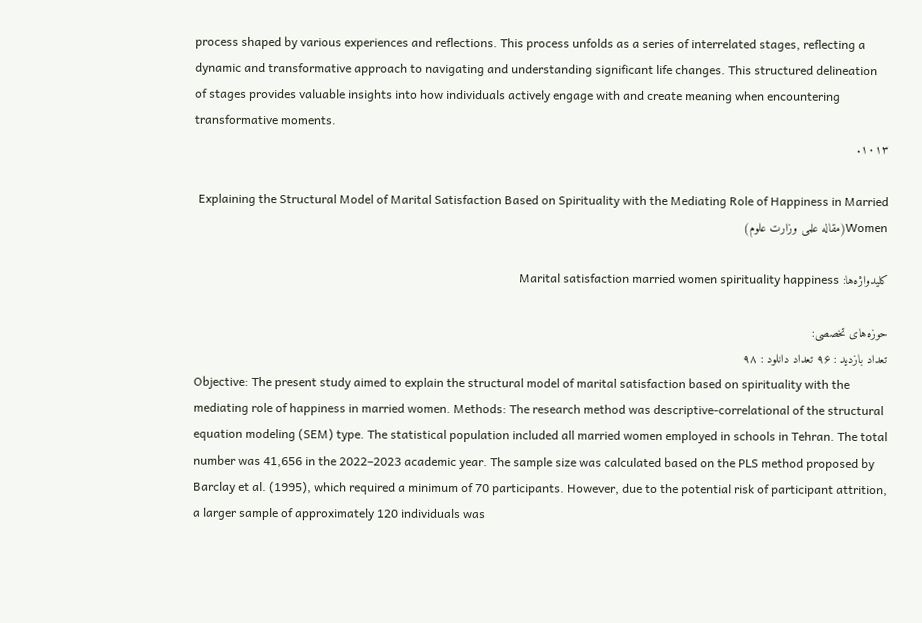process shaped by various experiences and reflections. This process unfolds as a series of interrelated stages, reflecting a dynamic and transformative approach to navigating and understanding significant life changes. This structured delineation of stages provides valuable insights into how individuals actively engage with and create meaning when encountering transformative moments.
۱۰۱۳.

Explaining the Structural Model of Marital Satisfaction Based on Spirituality with the Mediating Role of Happiness in Married Women(مقاله علمی وزارت علوم)

کلیدواژه‌ها: Marital satisfaction married women spirituality happiness

حوزه‌های تخصصی:
تعداد بازدید : ۹۶ تعداد دانلود : ۹۸
Objective: The present study aimed to explain the structural model of marital satisfaction based on spirituality with the mediating role of happiness in married women. Methods: The research method was descriptive-correlational of the structural equation modeling (SEM) type. The statistical population included all married women employed in schools in Tehran. The total number was 41,656 in the 2022–2023 academic year. The sample size was calculated based on the PLS method proposed by Barclay et al. (1995), which required a minimum of 70 participants. However, due to the potential risk of participant attrition, a larger sample of approximately 120 individuals was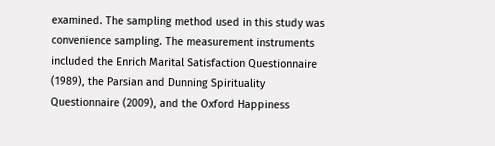examined. The sampling method used in this study was convenience sampling. The measurement instruments included the Enrich Marital Satisfaction Questionnaire (1989), the Parsian and Dunning Spirituality Questionnaire (2009), and the Oxford Happiness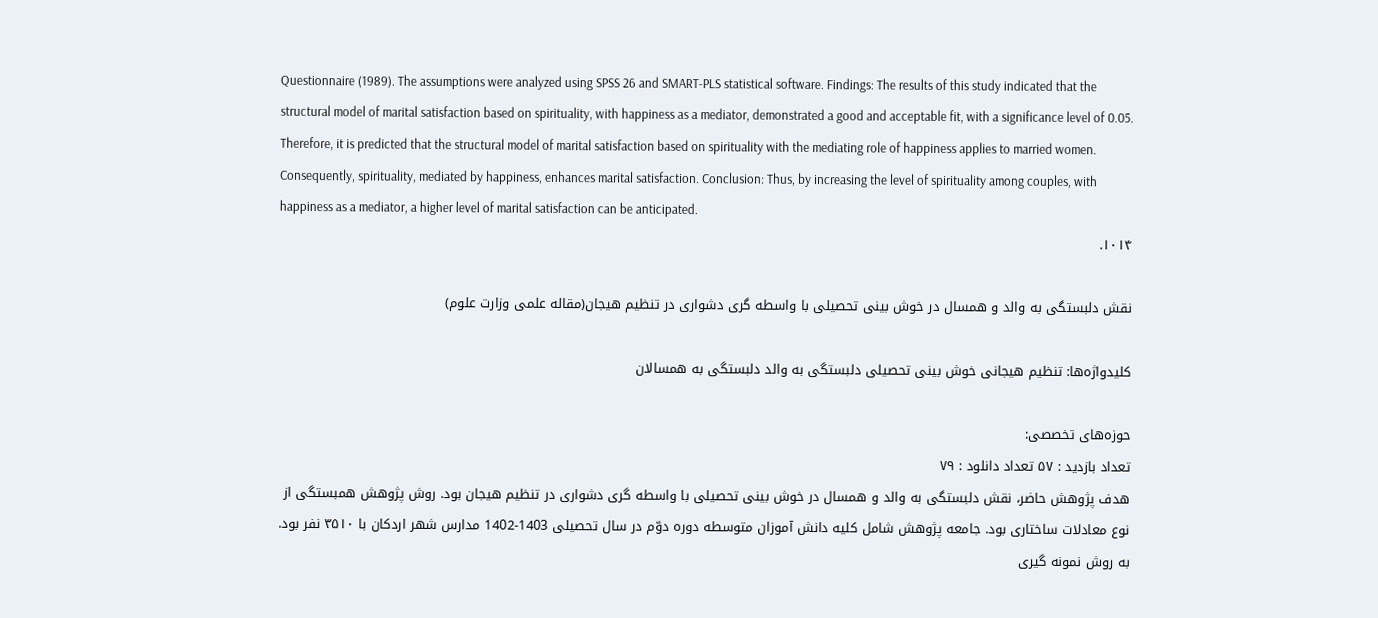Questionnaire (1989). The assumptions were analyzed using SPSS 26 and SMART-PLS statistical software. Findings: The results of this study indicated that the structural model of marital satisfaction based on spirituality, with happiness as a mediator, demonstrated a good and acceptable fit, with a significance level of 0.05. Therefore, it is predicted that the structural model of marital satisfaction based on spirituality with the mediating role of happiness applies to married women. Consequently, spirituality, mediated by happiness, enhances marital satisfaction. Conclusion: Thus, by increasing the level of spirituality among couples, with happiness as a mediator, a higher level of marital satisfaction can be anticipated.
۱۰۱۴.

نقش دلبستگی به والد و همسال در خوش بینی تحصیلی با واسطه گری دشواری در تنظیم هیجان(مقاله علمی وزارت علوم)

کلیدواژه‌ها: تنظیم هیجانی خوش بینی تحصیلی دلبستگی به والد دلبستگی به همسالان

حوزه‌های تخصصی:
تعداد بازدید : ۵۷ تعداد دانلود : ۷۹
هدف پژوهش حاضر، نقش دلبستگی به والد و همسال در خوش بینی تحصیلی با واسطه گری دشواری در تنظیم هیجان بود. روش پژوهش همبستگی از نوع معادلات ساختاری بود. جامعه پژوهش شامل کلیه دانش آموزان متوسطه دوره دوّم در سال تحصیلی 1403-1402 مدارس شهر اردکان با ۳۵۱۰ نفر بود. به روش نمونه گیری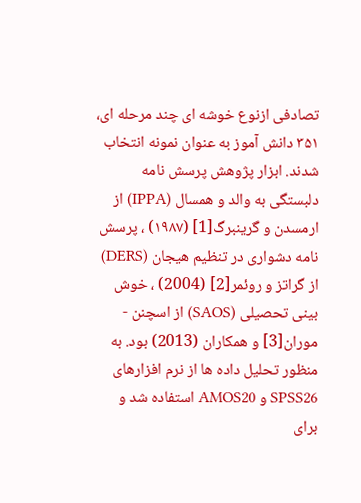تصادفی ازنوع خوشه ای چند مرحله ای، ۳۵۱ دانش آموز به عنوان نمونه انتخاب شدند. ابزار پژوهش پرسش نامه دلبستگی به والد و همسال (IPPA) از ارمسدن و گرینبرگ[1] (۱۹۸۷) ، پرسش نامه دشواری در تنظیم هیجان (DERS) از گراتز و روئمر[2] (2004) ، خوش بینی تحصیلی (SAOS) از اسچنن - موران[3] و همکاران (2013) بود. به منظور تحلیل داده ها از نرم افزارهای SPSS26 و AMOS20 استفاده شد و برای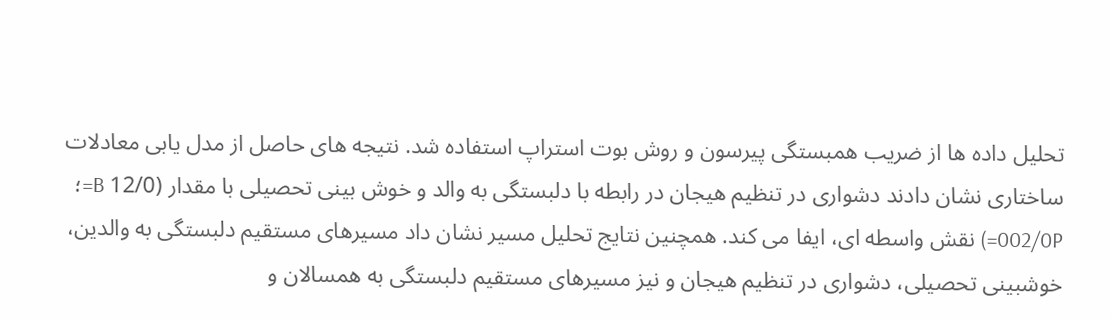تحلیل داده ها از ضریب همبستگی پیرسون و روش بوت استراپ استفاده شد. نتیجه های حاصل از مدل یابی معادلات ساختاری نشان دادند دشواری در تنظیم هیجان در رابطه با دلبستگی به والد و خوش بینی تحصیلی با مقدار (12/0 B=؛ 002/0P=) نقش واسطه ای، ایفا می کند. همچنین نتایج تحلیل مسیر نشان داد مسیرهای مستقیم دلبستگی به والدین، خوشبینی تحصیلی، دشواری در تنظیم هیجان و نیز مسیرهای مستقیم دلبستگی به همسالان و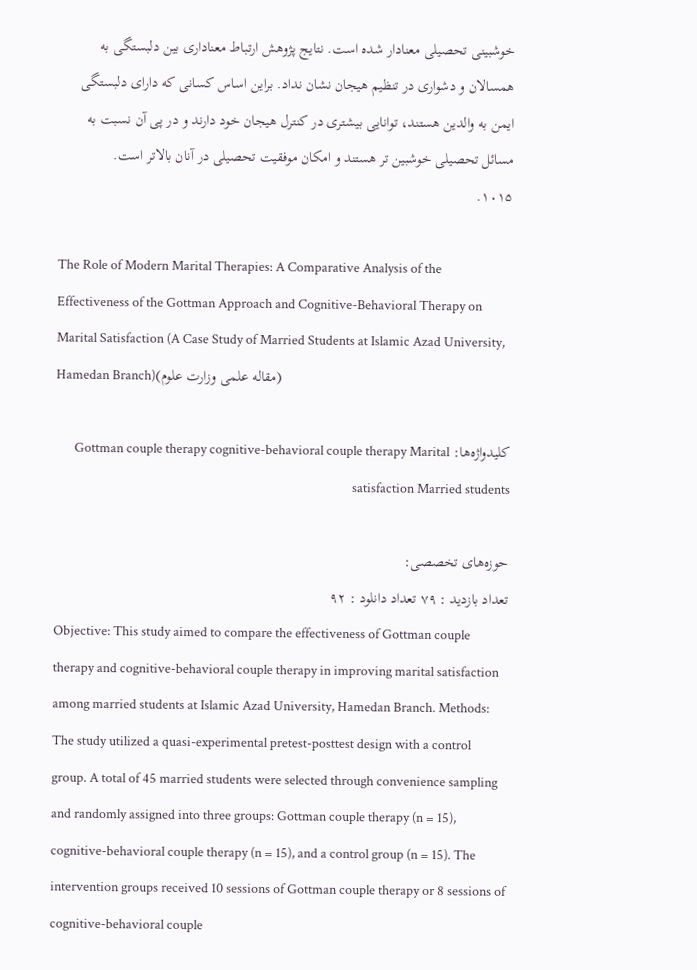خوشبینی تحصیلی معنادار شده است. نتایج پژوهش ارتباط معناداری بین دلبستگی به همسالان و دشواری در تنظیم هیجان نشان نداد. براین اساس کسانی که دارای دلبستگی ایمن به والدین هستند، توانایی بیشتری در کنترل هیجان خود دارند و در پی آن نسبت به مسائل تحصیلی خوشبین تر هستند و امکان موفقیت تحصیلی در آنان بالاتر است.
۱۰۱۵.

The Role of Modern Marital Therapies: A Comparative Analysis of the Effectiveness of the Gottman Approach and Cognitive-Behavioral Therapy on Marital Satisfaction (A Case Study of Married Students at Islamic Azad University, Hamedan Branch)(مقاله علمی وزارت علوم)

کلیدواژه‌ها: Gottman couple therapy cognitive-behavioral couple therapy Marital satisfaction Married students

حوزه‌های تخصصی:
تعداد بازدید : ۷۹ تعداد دانلود : ۹۲
Objective: This study aimed to compare the effectiveness of Gottman couple therapy and cognitive-behavioral couple therapy in improving marital satisfaction among married students at Islamic Azad University, Hamedan Branch. Methods: The study utilized a quasi-experimental pretest-posttest design with a control group. A total of 45 married students were selected through convenience sampling and randomly assigned into three groups: Gottman couple therapy (n = 15), cognitive-behavioral couple therapy (n = 15), and a control group (n = 15). The intervention groups received 10 sessions of Gottman couple therapy or 8 sessions of cognitive-behavioral couple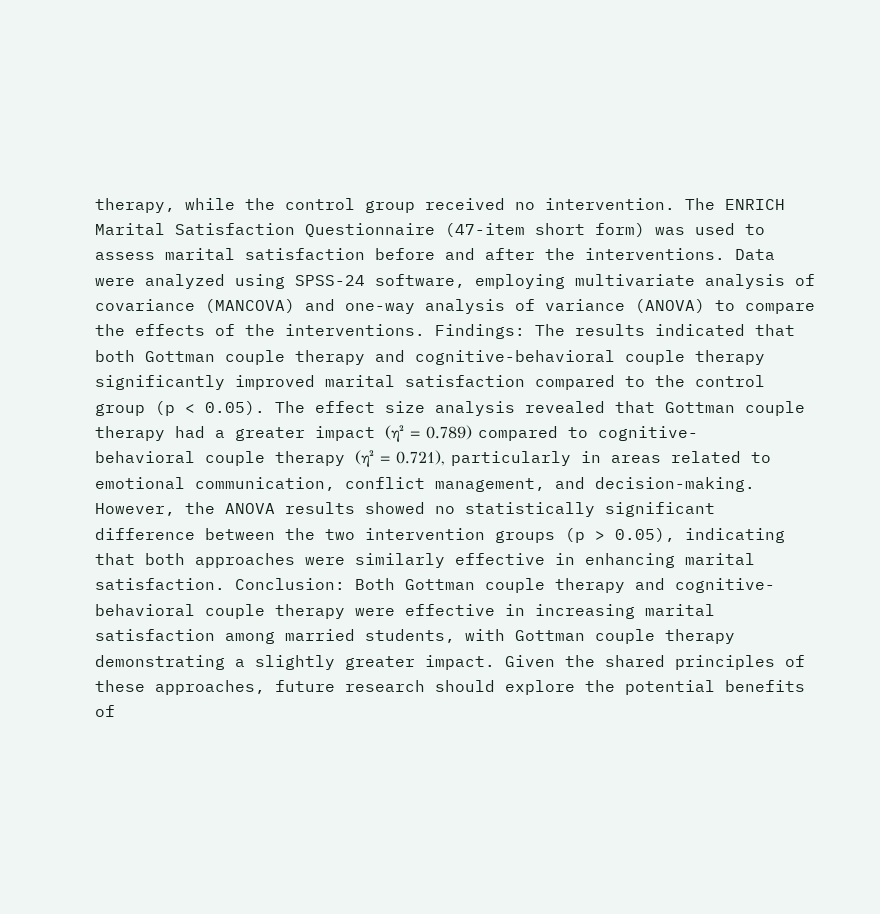therapy, while the control group received no intervention. The ENRICH Marital Satisfaction Questionnaire (47-item short form) was used to assess marital satisfaction before and after the interventions. Data were analyzed using SPSS-24 software, employing multivariate analysis of covariance (MANCOVA) and one-way analysis of variance (ANOVA) to compare the effects of the interventions. Findings: The results indicated that both Gottman couple therapy and cognitive-behavioral couple therapy significantly improved marital satisfaction compared to the control group (p < 0.05). The effect size analysis revealed that Gottman couple therapy had a greater impact (η² = 0.789) compared to cognitive-behavioral couple therapy (η² = 0.721), particularly in areas related to emotional communication, conflict management, and decision-making. However, the ANOVA results showed no statistically significant difference between the two intervention groups (p > 0.05), indicating that both approaches were similarly effective in enhancing marital satisfaction. Conclusion: Both Gottman couple therapy and cognitive-behavioral couple therapy were effective in increasing marital satisfaction among married students, with Gottman couple therapy demonstrating a slightly greater impact. Given the shared principles of these approaches, future research should explore the potential benefits of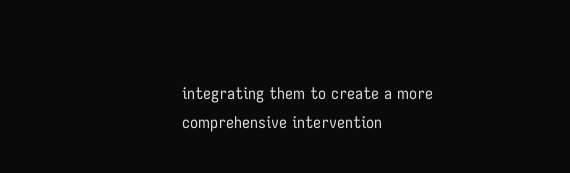integrating them to create a more comprehensive intervention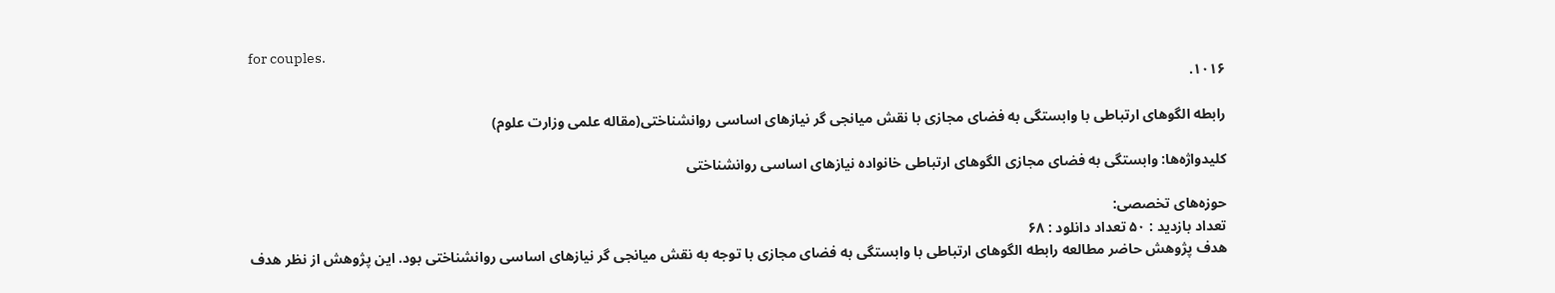for couples.
۱۰۱۶.

رابطه الگوهای ارتباطی با وابستگی به فضای مجازی با نقش میانجی گر نیازهای اساسی روانشناختی(مقاله علمی وزارت علوم)

کلیدواژه‌ها: وابستگی به فضای مجازی الگوهای ارتباطی خانواده نیازهای اساسی روانشناختی

حوزه‌های تخصصی:
تعداد بازدید : ۵۰ تعداد دانلود : ۶۸
هدف پژوهش حاضر مطالعه رابطه الگوهای ارتباطی با وابستگی به فضای مجازی با توجه به نقش میانجی گر نیازهای اساسی روانشناختی بود. این پژوهش از نظر هدف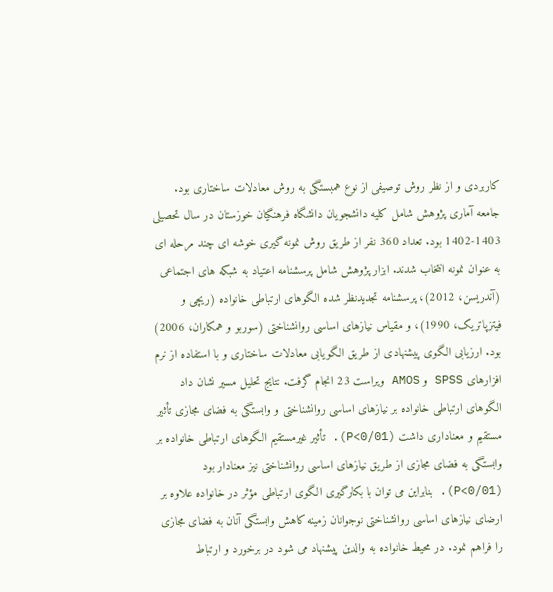کاربردی و از نظر روش توصیفی از نوع همبستگی به روش معادلات ساختاری بود. جامعه آماری پژوهش شامل کلیه دانشجویان دانشگاه فرهنگیان خوزستان در سال تحصیلی 1403-1402 بود. تعداد 360 نفر از طریق روش نمونه گیری خوشه ای چند مرحله ای به عنوان نمونه انتخاب شدند. ابزار پژوهش شامل پرسشنامه اعتیاد به شبکه های اجتماعی (آندریسن، 2012)، پرسشنامه تجدیدنظر شده الگوهای ارتباطی خانواده (ریچی و فیتزپاتریک، 1990)، و مقیاس نیازهای اساسی روانشناختی (سوربو و همکاران، 2006) بود. ارزیابی الگوی پیشنهادی از طریق الگویابی معادلات ساختاری و با استفاده از نرم افزارهای SPSS و AMOS ویراست 23 انجام گرفت. نتایج تحلیل مسیر نشان داد الگوهای ارتباطی خانواده بر نیازهای اساسی روانشناختی و وابستگی به فضای مجازی تأثیر مستقیم و معناداری داشت (P<0/01). تأثیر غیرمستقیم الگوهای ارتباطی خانواده بر وابستگی به فضای مجازی از طریق نیازهای اساسی روانشناختی نیز معنادار بود (P<0/01). بنابراین می توان با بکارگیری الگوی ارتباطی مؤثر در خانواده علاوه بر ارضای نیازهای اساسی روانشناختی نوجوانان زمینه کاهش وابستگی آنان به فضای مجازی را فراهم نمود. در محیط خانواده به والدین پیشنهاد می شود در برخورد و ارتباط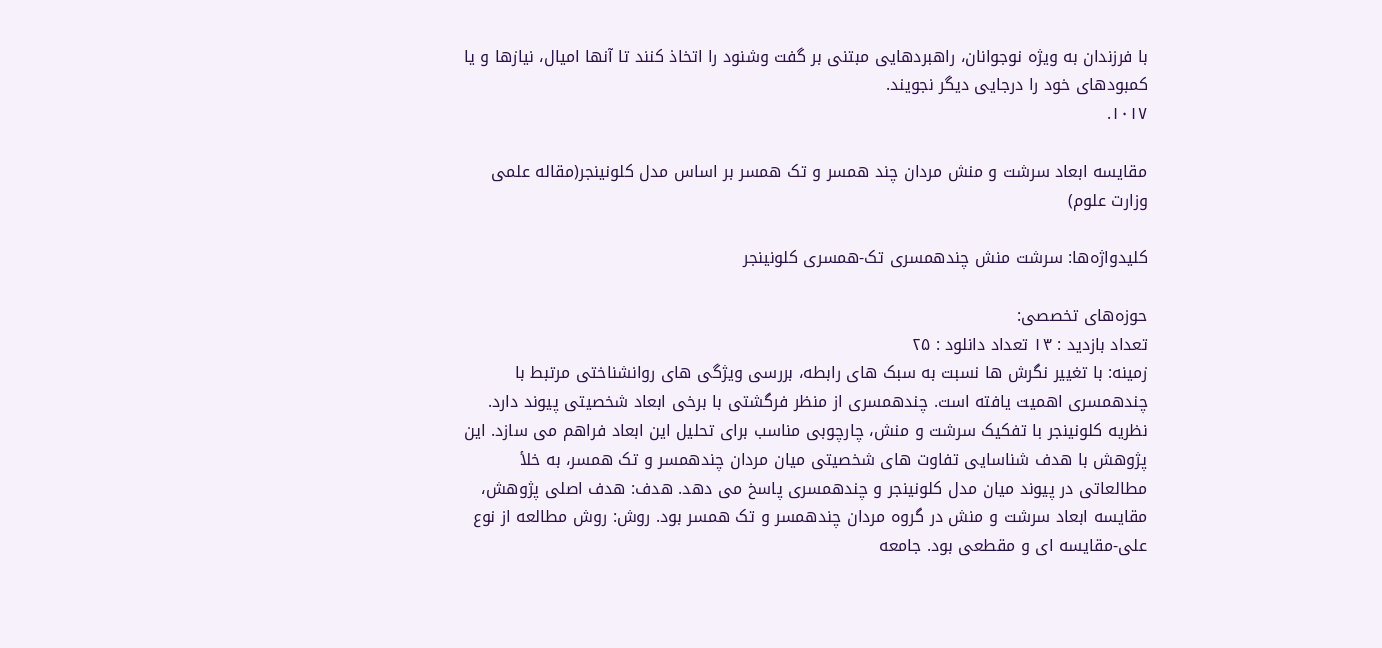با فرزندان به ویژه نوجوانان، راهبردهایی مبتنی بر گفت وشنود را اتخاذ کنند تا آنها امیال، نیازها و یا کمبودهای خود را درجایی دیگر نجویند.
۱۰۱۷.

مقایسه ابعاد سرشت و منش مردان چند همسر و تک همسر بر اساس مدل کلونینجر(مقاله علمی وزارت علوم)

کلیدواژه‌ها: سرشت منش چندهمسری تک-همسری کلونینجر

حوزه‌های تخصصی:
تعداد بازدید : ۱۳ تعداد دانلود : ۲۵
زمینه: با تغییر نگرش ها نسبت به سبک های رابطه، بررسی ویژگی های روانشناختی مرتبط با چندهمسری اهمیت یافته است. چندهمسری از منظر فرگشتی با برخی ابعاد شخصیتی پیوند دارد. نظریه کلونینجر با تفکیک سرشت و منش، چارچوبی مناسب برای تحلیل این ابعاد فراهم می سازد. این پژوهش با هدف شناسایی تفاوت های شخصیتی میان مردان چندهمسر و تک همسر، به خلأ مطالعاتی در پیوند میان مدل کلونینجر و چندهمسری پاسخ می دهد. هدف: هدف اصلی پژوهش، مقایسه ابعاد سرشت و منش در گروه مردان چندهمسر و تک همسر بود. روش: روش مطالعه از نوع علی-مقایسه ای و مقطعی بود. جامعه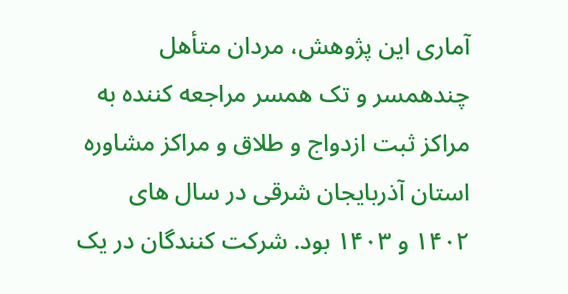آماری این پژوهش، مردان متأهل چندهمسر و تک همسر مراجعه کننده به مراکز ثبت ازدواج و طلاق و مراکز مشاوره استان آذربایجان شرقی در سال های ۱۴۰۲ و ۱۴۰۳ بود. شرکت کنندگان در یک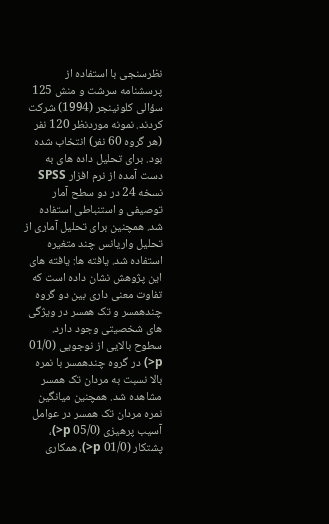نظرسنجی با استفاده از پرسشنامه سرشت و منش 125 سؤالی کلونینجر (1994) شرکت کردند. نمونه موردنظر 120 نفر (هر گروه 60 نفر) انتخاب شده بود. برای تحلیل داده های به دست آمده از نرم افزار SPSS نسخه 24 در دو سطح آمار توصیفی و استنباطی استفاده شد. همچنین برای تحلیل آماری از تحلیل واریانس چند متغیره استفاده شد. یافته ها: یافته های این پژوهش نشان داده است که تفاوت معنی داری بین دو گروه چندهمسر و تک همسر در ویژگی های شخصیتی وجود دارد. سطوح بالایی از نوجویی (01/0 p<) در گروه چندهمسر با نمره بالا نسبت به مردان تک همسر مشاهده شد. همچنین میانگین نمره مردان تک همسر در عوامل آسیب پرهیزی (05/0 p<)، پشتکار (01/0 p<)، همکاری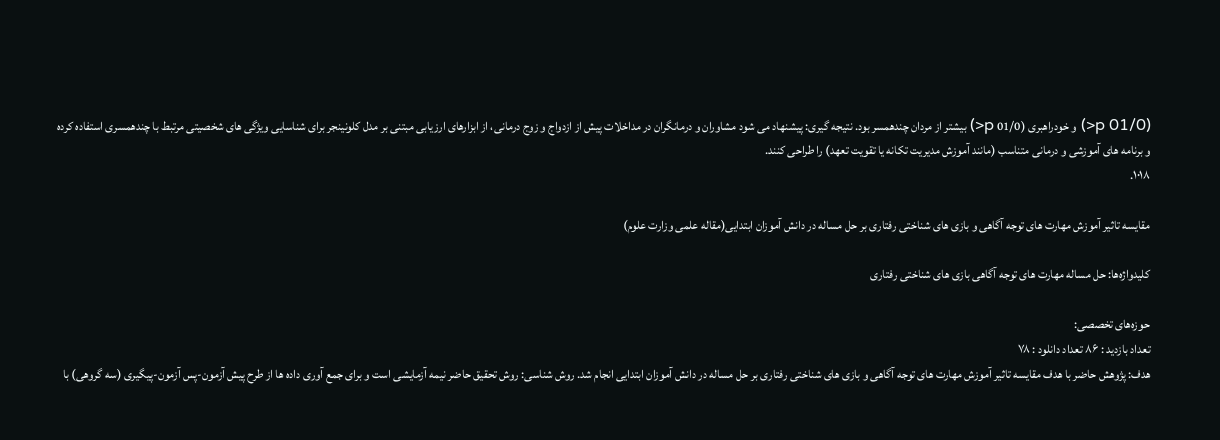(01/0 p<) و خودراهبری (01/0 p<) بیشتر از مردان چندهمسر بود. نتیجه گیری: پیشنهاد می شود مشاوران و درمانگران در مداخلات پیش از ازدواج و زوج درمانی، از ابزارهای ارزیابی مبتنی بر مدل کلونینجر برای شناسایی ویژگی های شخصیتی مرتبط با چندهمسری استفاده کرده و برنامه های آموزشی و درمانی متناسب (مانند آموزش مدیریت تکانه یا تقویت تعهد) را طراحی کنند.
۱۰۱۸.

مقایسه تاثیر آموزش مهارت های توجه آگاهی و بازی های شناختی رفتاری بر حل مساله در دانش آموزان ابتدایی(مقاله علمی وزارت علوم)

کلیدواژه‌ها: حل مساله مهارت های توجه آگاهی بازی های شناختی رفتاری

حوزه‌های تخصصی:
تعداد بازدید : ۸۶ تعداد دانلود : ۷۸
هدف: پژوهش حاضر با هدف مقایسه تاثیر آموزش مهارت های توجه آگاهی و بازی های شناختی رفتاری بر حل مساله در دانش آموزان ابتدایی انجام شد. روش شناسی: روش تحقیق حاضر نیمه آزمایشی است و برای جمع آوری داده ها از طرح پیش آزمون-پس آزمون-پیگیری (سه گروهی) با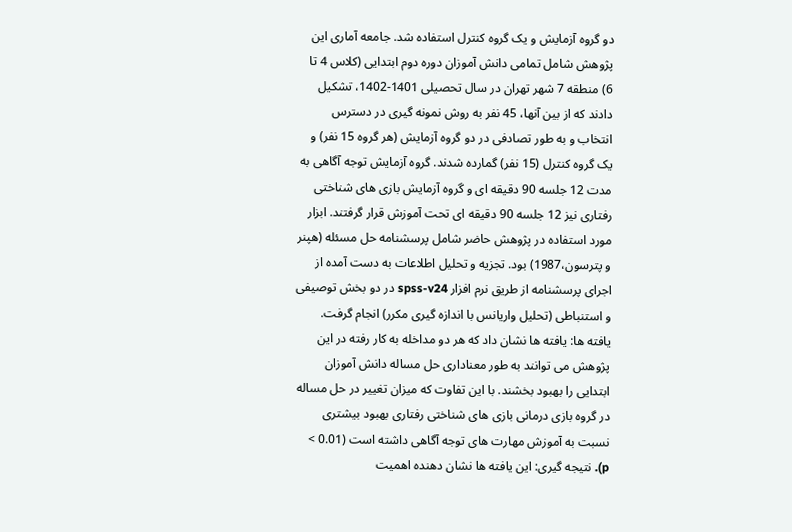دو گروه آزمایش و یک گروه کنترل استفاده شد. جامعه آماری این پژوهش شامل تمامی دانش آموزان دوره دوم ابتدایی (کلاس 4 تا 6) منطقه 7 شهر تهران در سال تحصیلی 1401-1402، تشکیل دادند که از بین آنها، 45 نفر به روش نمونه گیری در دسترس انتخاب و به طور تصادفی در دو گروه آزمایش (هر گروه 15 نفر) و یک گروه کنترل (15 نفر) گمارده شدند. گروه آزمایش توجه آگاهی به مدت 12 جلسه 90 دقیقه ای و گروه آزمایش بازی های شناختی رفتاری نیز 12 جلسه 90 دقیقه ای تحت آموزش قرار گرفتند. ابزار مورد استفاده در پژوهش حاضر شامل پرسشنامه حل مسئله (هپنر و پترسون،1987) بود. تجزیه و تحلیل اطلاعات به دست آمده از اجرای پرسشنامه از طریق نرم افزار spss-v24 در دو بخش توصیفی و استنباطی (تحلیل واریانس با اندازه گیری مکرر) انجام گرفت. یافته ها: یافته ها نشان داد که هر دو مداخله به کار رفته در این پژوهش می توانند به طور معناداری حل مساله دانش آموزان ابتدایی را بهبود بخشند. با این تفاوت که میزان تغییر در حل مساله در گروه بازی درمانی بازی های شناختی رفتاری بهبود بیشتری نسبت به آموزش مهارت های توجه آگاهی داشته است (0.01 > p). نتیجه گیری: این یافته ها نشان دهنده اهمیت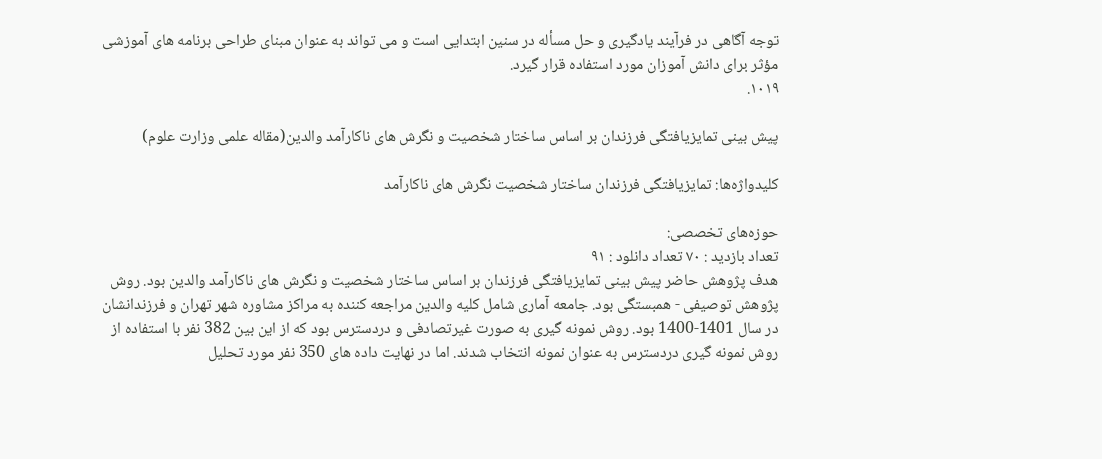توجه آگاهی در فرآیند یادگیری و حل مسأله در سنین ابتدایی است و می تواند به عنوان مبنای طراحی برنامه های آموزشی مؤثر برای دانش آموزان مورد استفاده قرار گیرد.
۱۰۱۹.

پیش بینی تمایزیافتگی فرزندان بر اساس ساختار شخصیت و نگرش های ناکارآمد والدین(مقاله علمی وزارت علوم)

کلیدواژه‌ها: تمایزیافتگی فرزندان ساختار شخصیت نگرش های ناکارآمد

حوزه‌های تخصصی:
تعداد بازدید : ۷۰ تعداد دانلود : ۹۱
هدف پژوهش حاضر پیش بینی تمایزیافتگی فرزندان بر اساس ساختار شخصیت و نگرش های ناکارآمد والدین بود. روش پژوهش توصیفی - همبستگی بود. جامعه آماری شامل کلیه والدین مراجعه کننده به مراکز مشاوره شهر تهران و فرزندانشان در سال 1401-1400 بود. روش نمونه گیری به صورت غیرتصادفی و دردسترس بود که از این بین 382 نفر با استفاده از روش نمونه گیری دردسترس به عنوان نمونه انتخاب شدند. اما در نهایت داده های 350 نفر مورد تحلیل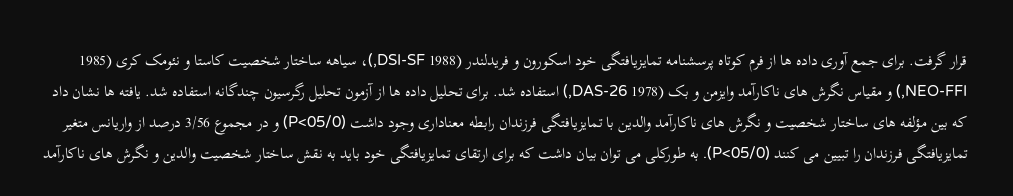قرار گرفت. برای جمع آوری داده ها از فرم کوتاه پرسشنامه تمایزیافتگی خود اسکورون و فریدلندر (1988 DSI-SF,)، سیاهه ساختار شخصیت کاستا و نئومک کری (1985 NEO-FFI,) و مقیاس نگرش های ناکارآمد وایزمن و بک (1978 DAS-26,) استفاده شد. برای تحلیل داده ها از آزمون تحلیل رگرسیون چندگانه استفاده شد. یافته ها نشان داد که بین مؤلفه های ساختار شخصیت و نگرش های ناکارآمد والدین با تمایزیافتگی فرزندان رابطه معناداری وجود داشت (05/0>P) و در مجموع 3/56 درصد از واریانس متغیر تمایزیافتگی فرزندان را تبیین می کنند (05/0>P). به طورکلی می توان بیان داشت که برای ارتقای تمایزیافتگی خود باید به نقش ساختار شخصیت والدین و نگرش های ناکارآمد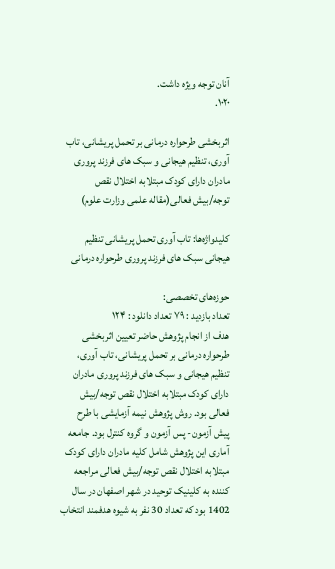آنان توجه ویژه داشت.
۱۰۲۰.

اثربخشی طرحواره درمانی بر تحمل پریشانی، تاب آوری، تنظیم هیجانی و سبک های فرزند پروری مادران دارای کودک مبتلابه اختلال نقص توجه/بیش فعالی(مقاله علمی وزارت علوم)

کلیدواژه‌ها: تاب آوری تحمل پریشانی تنظیم هیجانی سبک های فرزند پروری طرحواره درمانی

حوزه‌های تخصصی:
تعداد بازدید : ۷۹ تعداد دانلود : ۱۲۴
هدف از انجام پژوهش حاضر تعیین اثربخشی طرحواره درمانی بر تحمل پریشانی، تاب آوری، تنظیم هیجانی و سبک های فرزند پروری مادران دارای کودک مبتلابه اختلال نقص توجه/بیش فعالی بود. روش پژوهش نیمه آزمایشی با طرح پیش آزمون- پس آزمون و گروه کنترل بود. جامعه آماری این پژوهش شامل کلیه مادران دارای کودک مبتلابه اختلال نقص توجه/بیش فعالی مراجعه کننده به کلینیک توحید در شهر اصفهان در سال 1402 بود که تعداد 30 نفر به شیوه هدفمند انتخاب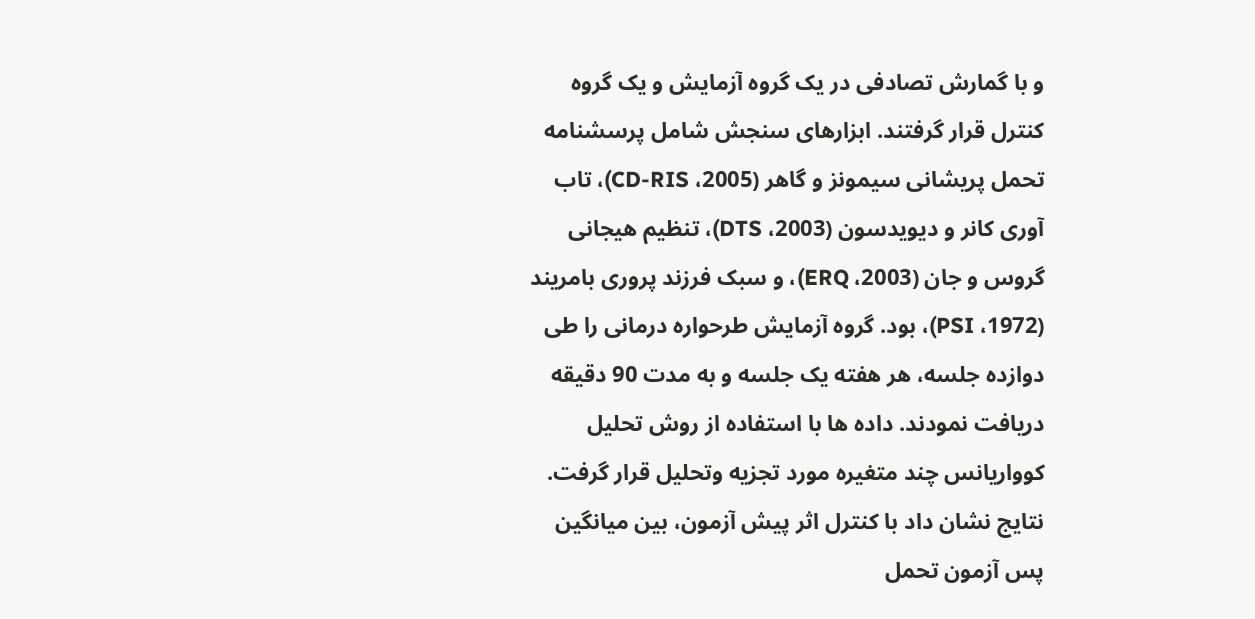و با گمارش تصادفی در یک گروه آزمایش و یک گروه کنترل قرار گرفتند. ابزارهای سنجش شامل پرسشنامه تحمل پریشانی سیمونز و گاهر (2005، CD-RIS)، تاب آوری کانر و دیویدسون (2003، DTS)، تنظیم هیجانی گروس و جان (2003، ERQ)، و سبک فرزند پروری بامریند (1972، PSI)، بود. گروه آزمایش طرحواره درمانی را طی دوازده جلسه، هر هفته یک جلسه و به مدت 90 دقیقه دریافت نمودند. داده ها با استفاده از روش تحلیل کوواریانس چند متغیره مورد تجزیه وتحلیل قرار گرفت. نتایج نشان داد با کنترل اثر پیش آزمون، بین میانگین پس آزمون تحمل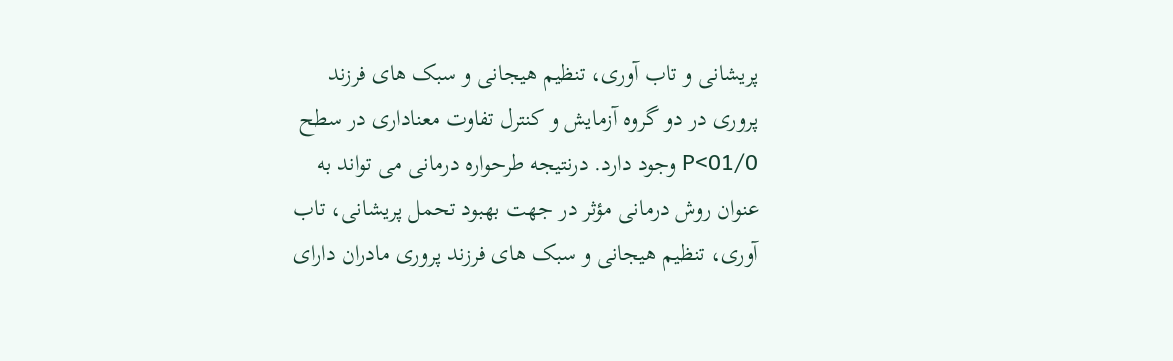پریشانی و تاب آوری، تنظیم هیجانی و سبک های فرزند پروری در دو گروه آزمایش و کنترل تفاوت معناداری در سطح 01/0>P وجود دارد. درنتیجه طرحواره درمانی می تواند به عنوان روش درمانی مؤثر در جهت بهبود تحمل پریشانی، تاب آوری، تنظیم هیجانی و سبک های فرزند پروری مادران دارای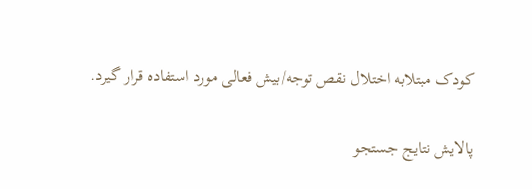کودک مبتلابه اختلال نقص توجه/بیش فعالی مورد استفاده قرار گیرد.

پالایش نتایج جستجو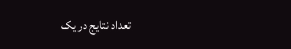تعداد نتایج در یک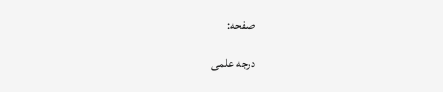صفحه:

درجه علمی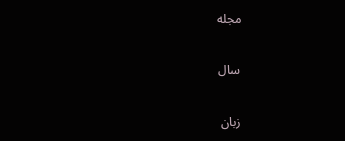مجله

سال

زبان